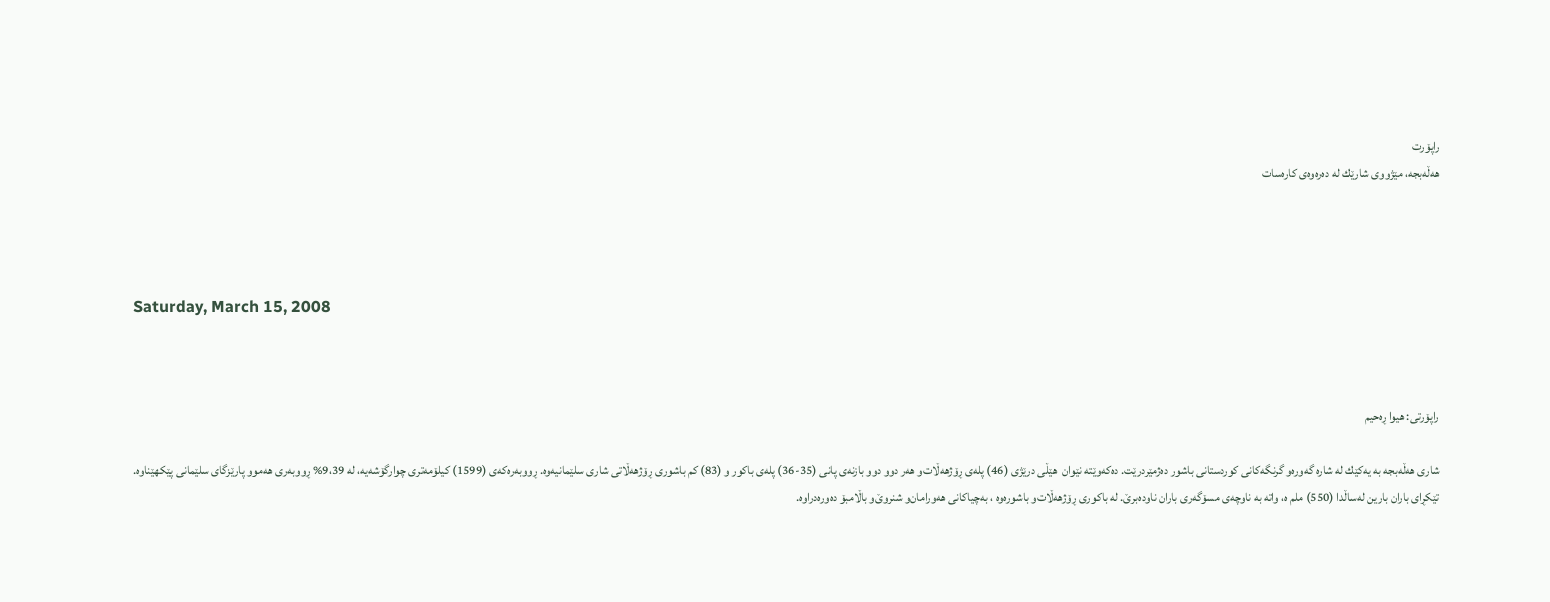راپۆرت
هه‌ڵه‌بجه‌، مێژووی شارێك له‌ ده‌ره‌وه‌ی كاره‌سات




Saturday, March 15, 2008



راپۆرتی: هیوا ڕه‌حیم

شاری‌ هه‌ڵه‌بجه‌ به‌ یه‌كێك له‌ شاره‌ گه‌وره‌‌و گرنگه‌كانی‌ كوردستانی‌ باشور ده‌ژمێردرێت. ده‌كه‌وێته‌ نێوان  هێڵی‌ درێژی‌ (46) پله‌ی‌ ڕۆژهه‌ڵات‌و هه‌ر دوو دوو بازنه‌ی پانی‌ (35-36) پله‌ی‌ باكور و (83) كم باشوری‌ ڕۆژهه‌ڵاتی‌ شاری‌ سلێمانیه‌وه‌. ڕووبه‌ره‌كه‌ی‌ (1599) كیلۆمه‌تری چوارگۆشه‌یه‌، له‌ 9،39% ڕووبه‌ری‌ هه‌موو پارێزگای‌ سلێمانی‌ پێكهێناوه‌. تێكڕای‌ باران بارین له‌ساڵدا (550) ملم ه‌، واته‌ به‌ ناوچه‌ی‌ مسۆگه‌ری‌ باران ناوده‌برێ‌. له‌ باكوری ڕۆژهه‌ڵات‌و باشوره‌وه‌ ، به‌چیاكانی‌ هه‌ورامان‌و شنروێ‌‌و باڵامبۆ ده‌وره‌دراوه‌.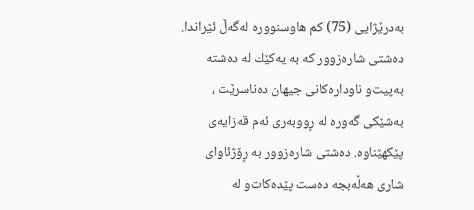به‌درێژایی‌ (75) كم هاوسنووره‌ له‌گه‌ڵ ئێراندا. ده‌شتی‌ شاره‌زوور كه‌ به‌ یه‌كێك له‌ ده‌شته‌ به‌پیت‌و ناوداره‌كانی‌ جیهان ده‌ناسرێت ، به‌شێكی‌ گه‌وره‌ له‌ ڕووبه‌ری‌ ئه‌م قه‌زایه‌ی‌ پێكهێناوه‌. ده‌شتی‌ شاره‌زوور به‌ ڕۆژئاوای شاری‌ هه‌ڵه‌بجه‌ ده‌ست پێده‌كات‌و له‌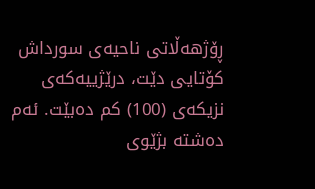ڕۆژهه‌ڵاتی‌ ناحیه‌ی‌ سورداش كۆتایی‌ دێت، درێژییه‌كه‌ی‌ نزیكه‌ی‌ (100) كم ده‌بێت. ئه‌م ده‌شته‌ بژێوی‌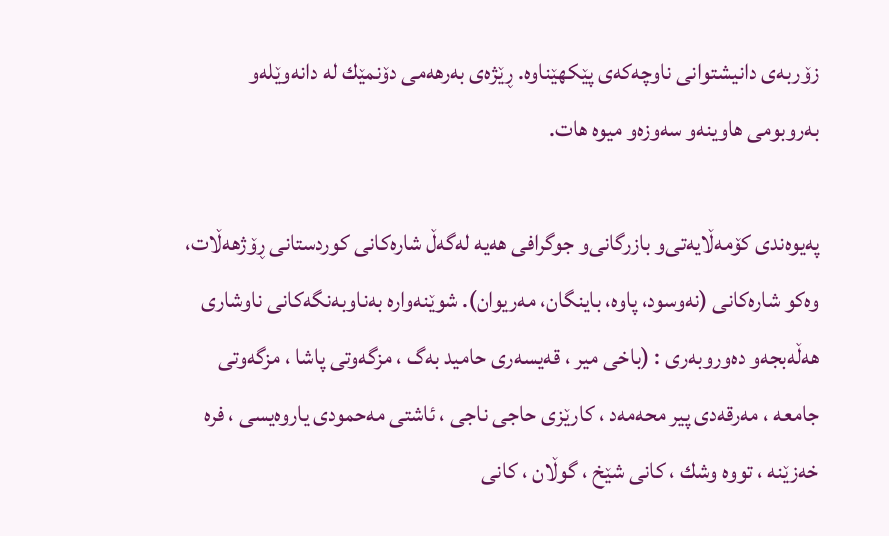زۆربه‌ی‌ دانیشتوانی‌ ناوچه‌كه‌ی‌ پێكهێناوه‌. ڕێژه‌ی‌ به‌رهه‌می‌ دۆنمێك له‌ دانه‌وێله‌‌و به‌روبومی‌ هاوینه‌‌و سه‌وزه‌‌و میوه‌ هات.

په‌یوه‌ندی كۆمه‌ڵایه‌تی‌‌و بازرگانی‌‌و جوگرافی‌ هه‌یه‌ له‌گه‌ڵ شاره‌كانی‌ كوردستانی‌ ڕۆژهه‌ڵات، وه‌كو شاره‌كانی‌ (نه‌وسود، پاوه‌، باینگان، مه‌ریوان). شوێنه‌واره‌ به‌ناوبه‌نگه‌كانی‌ ناوشاری‌ هه‌ڵه‌بجه‌‌و ده‌وروبه‌ری‌ : (باخی‌ میر ، قه‌یسه‌ری‌ حامید به‌گ ، مزگه‌وتی‌ پاشا ، مزگه‌وتی‌ جامعه‌ ، مه‌رقه‌دی‌ پیر محه‌مه‌د ، كارێزی‌ حاجی‌ ناجی‌ ، ئاشتی‌ مه‌حمودی‌ یاروه‌یسی‌ ، فره‌ خه‌زێنه‌ ، تووه‌ وشك ، كانی‌ شێخ ، گوڵان ، كانی‌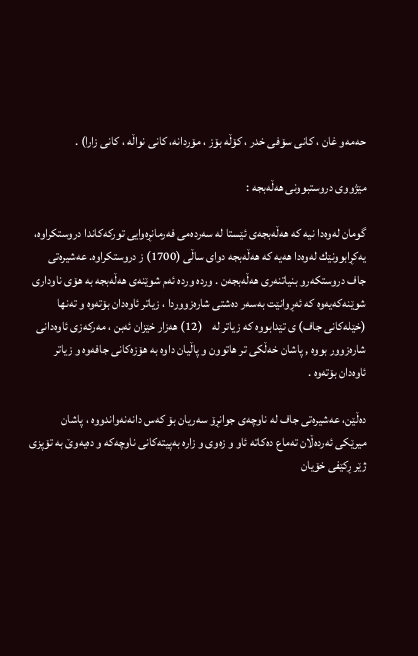حه‌مه‌و غان ، كانی‌ سۆفی‌ خدر ، كۆڵه‌ بۆز ، مۆردانه‌، كانی‌ نواڵه‌ ، كانی‌ زارا) .

مێژووی‌ دروستبوونی‌ هه‌ڵه‌بجه‌ :

گومان له‌وه‌دا نیه‌ كه‌ هه‌ڵه‌بجه‌ی‌ ئێستا له‌ سه‌رده‌می‌ فه‌رمانڕه‌وایی‌ توركه‌كاندا دروستكراوه‌، یه‌كڕابوونێك له‌وه‌دا هه‌یه‌ كه‌ هه‌ڵه‌بجه‌ دوای ساڵی‌ (1700) ز دروستكراوه‌. عه‌شیره‌تی‌ جاف دروستكه‌ر‌و بنیاتنه‌ری‌ هه‌ڵه‌بجه‌ن . ورده‌ ورده‌ ئه‌م شوێنه‌ی‌ هه‌ڵه‌بجه‌ به‌ هۆی‌ ناوداری‌ شوێنه‌كه‌یه‌وه‌ كه‌ ئه‌ڕوانێت به‌سه‌ر ده‌شتی‌ شاره‌زووردا ، زیاتر ئاوه‌دان بۆته‌وه‌ و ته‌نها (خێله‌كانی‌ جاف) ی‌ تێدابووه‌ كه‌ زیاتر له‌    (12) هه‌زار خێزان ئه‌بن ، مه‌ركه‌زی‌ ئاوه‌دانی‌ شاره‌زوور بووه‌ , پاشان خه‌ڵكی‌ تر هاتوون و پاڵیان داوه‌ به‌ هۆزه‌كانی‌ جافه‌وه‌ و زیاتر ئاوه‌دان بۆته‌وه‌ .

ده‌ڵێن، عه‌شیره‌تی‌ جاف له‌ ناوچه‌ی‌ جوانڕۆ سه‌ریان بۆ كه‌س دانه‌نه‌واندووه‌ ، پاشان میرێكی‌ ئه‌رده‌ڵان ته‌ماع ده‌كاته‌ ئاو و زه‌وی‌ و زاره‌ به‌پیته‌كانی‌ ناوچه‌كه‌ و ده‌یه‌وێ‌ به‌ تۆپزی‌ ژێر ڕكێفی‌ خۆیان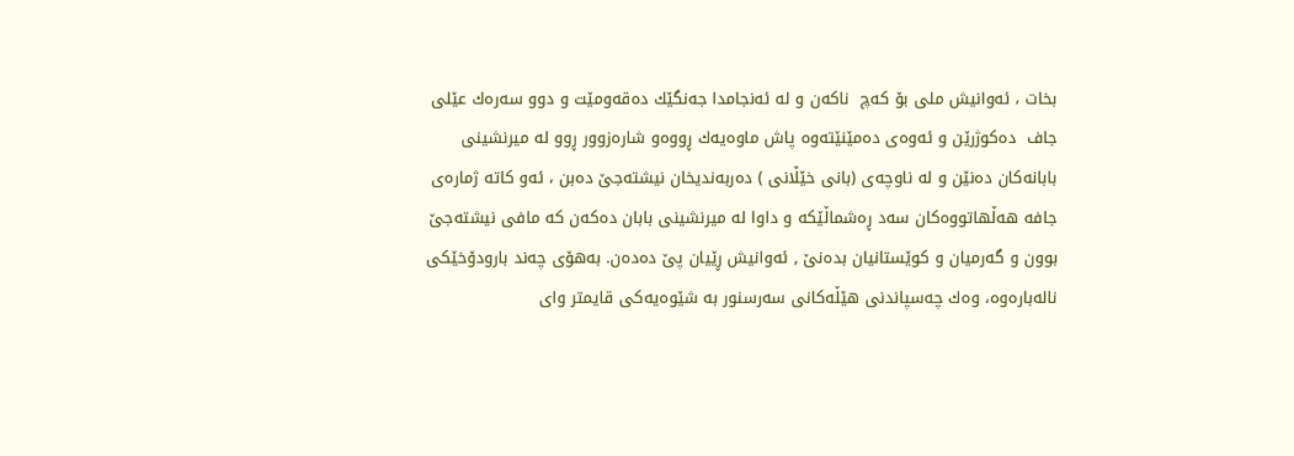بخات ، ئه‌وانیش ملی‌ بۆ كه‌چ  ناكه‌ن و له‌ ئه‌نجامدا جه‌نگێك ده‌قه‌ومێت و دوو سه‌ره‌ك عێلی‌ جاف  ده‌كوژرێن و ئه‌وه‌ی‌ ده‌مێنێته‌وه‌ پاش ماوه‌یه‌ك ڕووه‌و شاره‌زوور ڕوو له‌ میرنشینی‌ بابانه‌كان ده‌نێن و له‌ ناوچه‌ی‌ (بانی‌ خێڵانی‌ ) ده‌ربه‌ندیخان نیشته‌جێ‌ ده‌بن ، ئه‌و كاته‌ ژماره‌ی‌ جافه‌ هه‌ڵهاتووه‌كان سه‌د ڕه‌شماڵێكه‌ و داوا له‌ میرنشینی‌ بابان ده‌كه‌ن كه‌ مافی‌ نیشته‌جێ‌ بوون و گه‌رمیان و كوێستانیان بده‌نێ‌ , ئه‌وانیش ڕێیان پێ‌ ده‌ده‌ن. به‌هۆی‌ چه‌ند بارودۆخێكی‌ ناله‌باره‌وه‌، وه‌ك چه‌سپاندنی‌ هێڵه‌كانی‌ سه‌رسنور به‌ شێوه‌یه‌كی‌ قایمتر وای‌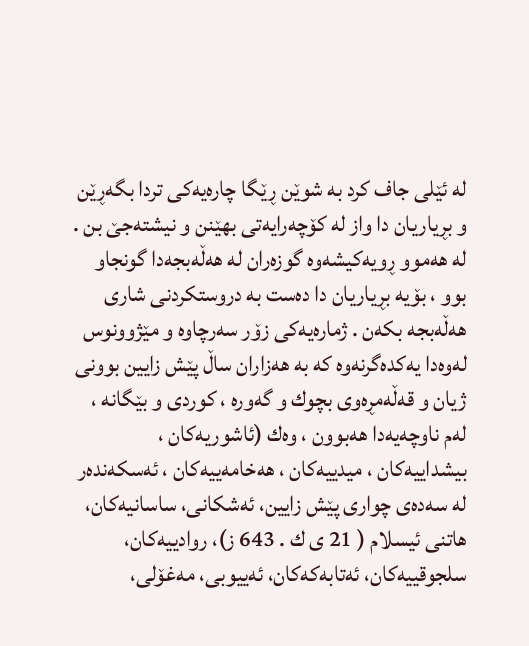له‌ ئێلی‌ جاف كرد به‌ شوێن ڕێگا چاره‌یه‌كی‌ تردا بگه‌ڕێن و بڕیاریان دا واز له‌ كۆچه‌رایه‌تی‌ بهێنن و نیشته‌جێ‌ بن . له‌ هه‌موو ڕویه‌كیشه‌وه‌ گوزه‌ران له‌ هه‌ڵه‌بجه‌دا گونجاو بوو ، بۆیه‌ بڕیاریان دا ده‌ست به‌ دروستكردنی‌ شاری‌ هه‌ڵه‌بجه‌ بكه‌ن . ژماره‌یه‌كی‌ زۆر سه‌رچاوه‌ و مێژوونوس له‌وه‌دا یه‌كده‌گرنه‌وه‌ كه‌ به‌ هه‌زاران ساڵ پێش زایین بوونی‌ ژیان و قه‌ڵه‌مڕه‌وی‌ بچوك و گه‌وره‌ ، كوردی‌ و بێگانه‌ ، له‌م ناوچه‌یه‌دا هه‌بوون ، وه‌ك (ئاشوریه‌كان ، بیشداییه‌كان ، میدییه‌كان ، هه‌خامه‌ییه‌كان ، ئه‌سكه‌نده‌ر له‌ سه‌ده‌ی‌ چواری‌ پێش زایین، ئه‌شكانی‌، ساسانیه‌كان، هاتنی‌ ئیسلام ( 21 ی‌ ك . 643 ز)، روادییه‌كان، سلجوقییه‌كان، ئه‌تابه‌كه‌كان، ئه‌ییوبی‌، مه‌غۆلی‌،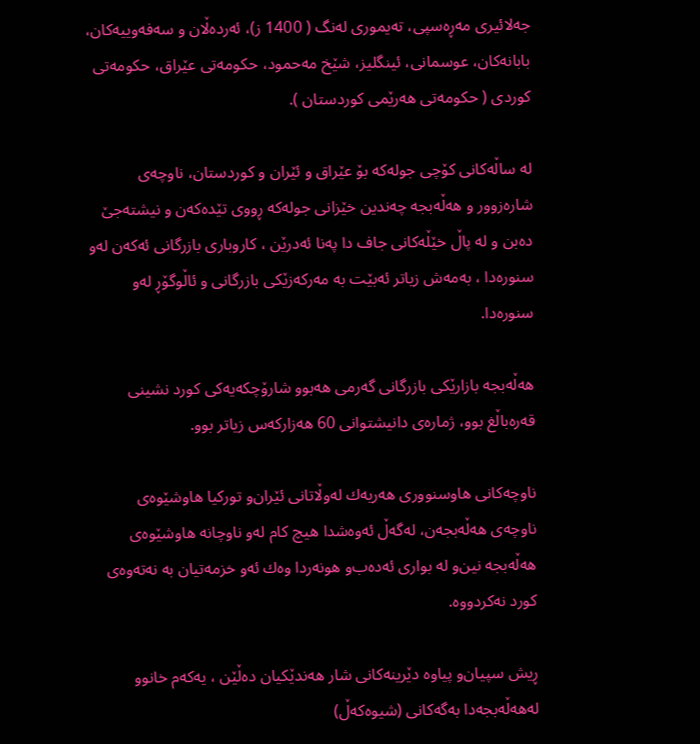جه‌لائیری‌ مه‌ڕه‌سپی‌، ته‌یموری‌ له‌نگ ( 1400 ز)، ئه‌رده‌ڵان و سه‌فه‌وییه‌كان، بابانه‌كان، عوسمانی‌، ئینگلیز، شێخ مه‌حمود، حكومه‌تی‌ عێراق، حكومه‌تی‌ كوردی‌ ( حكومه‌تی‌ هه‌رێمی‌ كوردستان ).

له‌ ساڵه‌كانی‌ كۆچی‌ جوله‌كه‌ بۆ عێراق و ئێران و كوردستان، ناوچه‌ی‌ شاره‌زوور و هه‌ڵه‌بجه‌ چه‌ندین خێزانی‌ جوله‌كه‌ ڕووی‌ تێده‌كه‌ن و نیشته‌جێ‌ ده‌بن و له‌ پاڵ خێڵه‌كانی‌ جاف دا په‌نا ئه‌درێن ، كاروباری‌ بازرگانی‌ ئه‌كه‌ن له‌و سنوره‌دا ، به‌مه‌ش زیاتر ئه‌بێت به‌ مه‌ركه‌زێكی‌ بازرگانی‌ و ئاڵوگۆڕ له‌و سنوره‌دا.

هه‌ڵه‌بجه‌ بازارێكی‌ بازرگانی‌ گه‌رمی‌ هه‌بوو شارۆچكه‌یه‌كی‌ كورد نشینی‌ قه‌ره‌باڵغ بوو، ژماره‌ی‌ دانیشتوانی‌ 60 هه‌زاركه‌س زیاتر بوو.

ناوچه‌كانی‌ هاوسنووری‌ هه‌ریه‌ك له‌وڵاتانی‌ ئێران‌و توركیا هاوشێوه‌ی‌ ناوچه‌ی‌ هه‌ڵه‌بجه‌ن، له‌گه‌ڵ ئه‌وه‌شدا هیچ كام له‌و ناوچانه‌ هاوشێوه‌ی‌ هه‌ڵه‌بجه‌ نین‌و له‌ بواری‌ ئه‌ده‌ب‌و هونه‌ردا وه‌ك ئه‌و خزمه‌تیان به‌ نه‌ته‌وه‌ی‌ كورد نه‌كردووه‌.

ڕیش سپیان‌و پیاوه‌ دێرینه‌كانی‌ شار هه‌ندێكیان ده‌ڵێن ، یه‌كه‌م خانوو له‌هه‌ڵه‌بجه‌دا به‌گه‌كانی‌ (شیوه‌كه‌ڵ)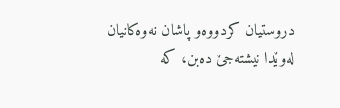دروستیان كردووه‌‌و پاشان نه‌وه‌كانیان له‌وێدا نیشته‌جێ‌ ده‌بن، كه‌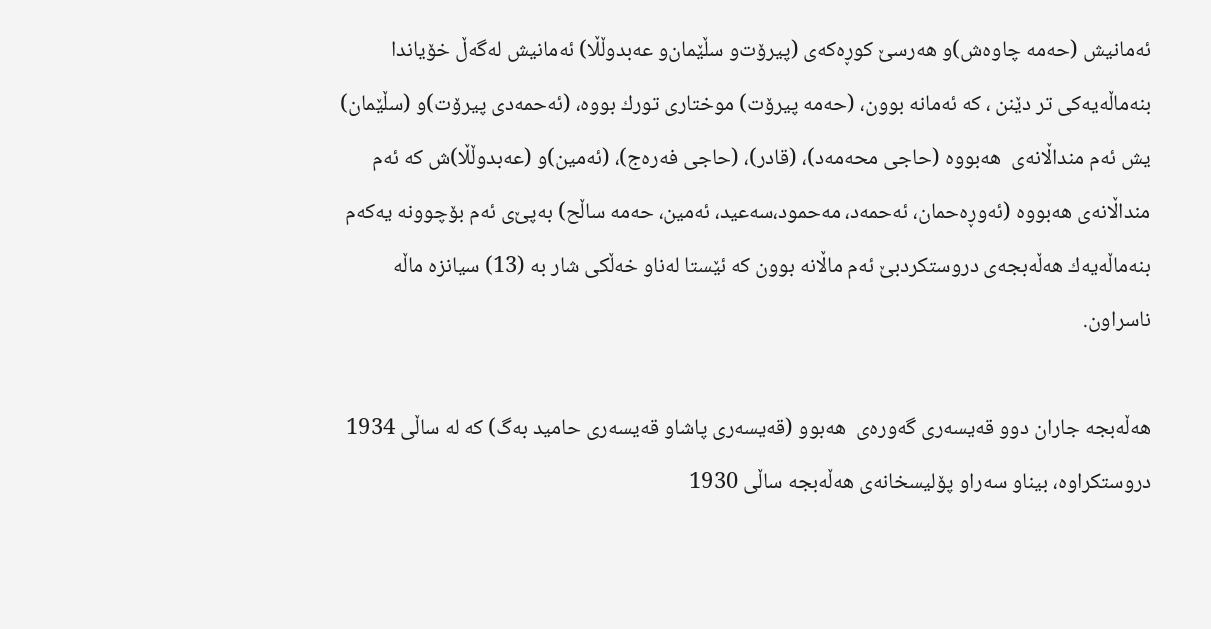ئه‌مانیش (حه‌مه‌ چاوه‌ش)و هه‌رسێ‌ كوڕه‌كه‌ی‌ (پیرۆت‌و سڵێمان‌و عه‌بدوڵڵا) ئه‌مانیش له‌گه‌ڵ خۆیاندا بنه‌ماڵه‌یه‌كی‌ تر دێنن ، كه‌ ئه‌مانه‌ بوون، (حه‌مه‌ پیرۆت) موختاری‌ تورك بووه‌، (ئه‌حمه‌دی‌ پیرۆت)و (سڵێمان) یش ئه‌م منداڵانه‌ی‌  هه‌بووه‌ (حاجی‌ محه‌مه‌د)، (قادر)، (حاجی‌ فه‌ره‌ج)، (ئه‌مین)و (عه‌بدوڵڵا)ش كه‌ ئه‌م منداڵانه‌ی‌ هه‌بووه‌ (ئه‌وڕه‌حمان، ئه‌حمه‌د، مه‌حمود،سه‌عید، ئه‌مین، حه‌مه‌ ساڵح) به‌پێ‌ی‌ ئه‌م بۆچوونه‌ یه‌كه‌م بنه‌ماڵه‌یه‌ك هه‌ڵه‌بجه‌ی‌ دروستكردبێ‌ ئه‌م ماڵانه‌ بوون كه‌ ئێستا له‌ناو خه‌ڵكی‌ شار به‌ (13) سیانزه‌ ماڵه‌ ناسراون.

هه‌ڵه‌بجه‌ جاران دوو قه‌یسه‌ری‌ گه‌وره‌ی‌  هه‌بوو (قه‌یسه‌ری‌ پاشا‌و قه‌یسه‌ری‌ حامید به‌گ) كه‌ له‌ ساڵی‌ 1934 دروستكراوه‌، بینا‌و سه‌را‌و پۆلیسخانه‌ی‌ هه‌ڵه‌بجه‌ ساڵی‌ 1930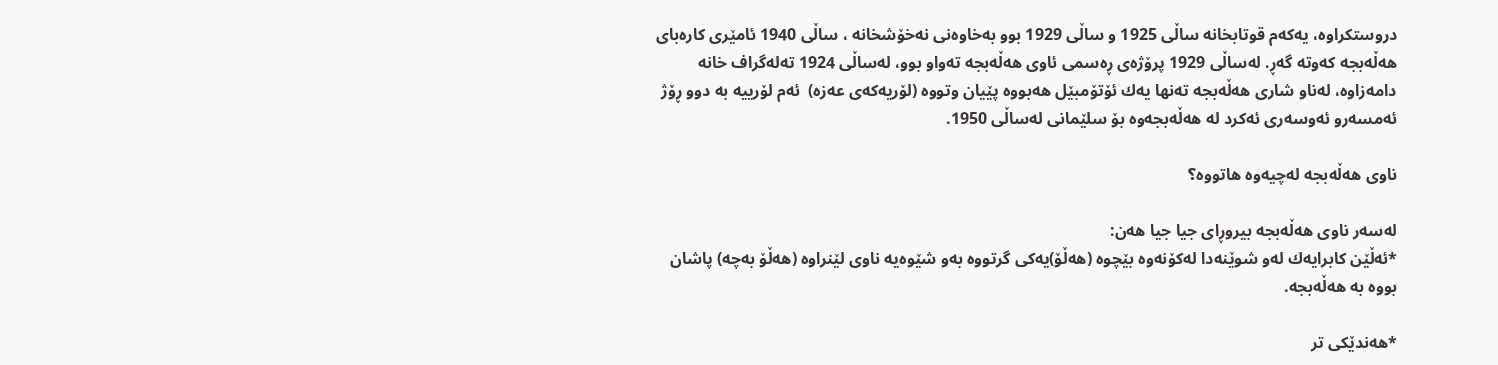دروستكراوه‌، یه‌كه‌م قوتابخانه‌ ساڵی‌ 1925 و ساڵی‌ 1929 بوو به‌خاوه‌نی‌ نه‌خۆشخانه‌ ، ساڵی‌ 1940 ئامێری‌ كاره‌بای هه‌ڵه‌بجه‌ كه‌وته‌ گه‌ڕ. له‌ساڵی‌ 1929 پرۆژه‌ی‌ ڕه‌سمی‌ ئاوی‌ هه‌ڵه‌بجه‌ ته‌واو بوو، له‌ساڵی‌ 1924 ته‌له‌گراف خانه‌ دامه‌زاوه‌، له‌ناو شاری‌ هه‌ڵه‌بجه‌ ته‌نها یه‌ك ئۆتۆمبێل هه‌بووه‌ پێیان وتووه‌ (لۆریه‌كه‌ی‌ عه‌زه‌)  ئه‌م لۆرییه‌ به‌ دوو ڕۆژ ئه‌مسه‌ر‌و ئه‌وسه‌ری‌ ئه‌كرد له‌ هه‌ڵه‌بجه‌وه‌ بۆ سلێمانی‌ له‌ساڵی‌ 1950.

ناوی‌ هه‌ڵه‌بجه‌ له‌چیه‌وه‌ هاتووه‌؟

له‌سه‌ر ناوی‌ هه‌ڵه‌بجه‌ بیروڕای جیا جیا هه‌ن:
*ئه‌ڵێن كابرایه‌ك له‌و شوێنه‌دا له‌كۆنه‌وه‌ بێچوه‌ (هه‌ڵۆ)یه‌كی گرتووه‌ به‌و شێوه‌یه‌ ناوی‌ لێنراوه‌ (هه‌ڵۆ به‌چه‌) پاشان بووه‌ به‌ هه‌ڵه‌بجه‌.

*هه‌ندێكی‌ تر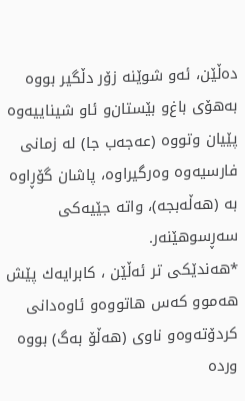ده‌ڵێن، ئه‌و شوێنه‌ زۆر دڵگیر بووه‌ به‌هۆی‌ باغ‌و بێستان‌و ئاو شیناییه‌وه‌ پێیان وتووه‌ (عه‌جه‌ب جا) له‌ زمانی‌ فارسیه‌وه‌ وه‌رگیراوه‌، پاشان گۆڕاوه‌ به‌ (هه‌ڵه‌بجه‌)، واته‌ جێیه‌كی‌ سه‌ڕسوهێنه‌ر.
*هه‌ندێكی‌ تر ئه‌ڵێن ، كابرایه‌ك پێش هه‌موو كه‌س هاتووه‌‌و ئاوه‌دانی‌ كردۆته‌وه‌‌و ناوی‌ (هه‌ڵۆ به‌گ) بووه‌ ورده‌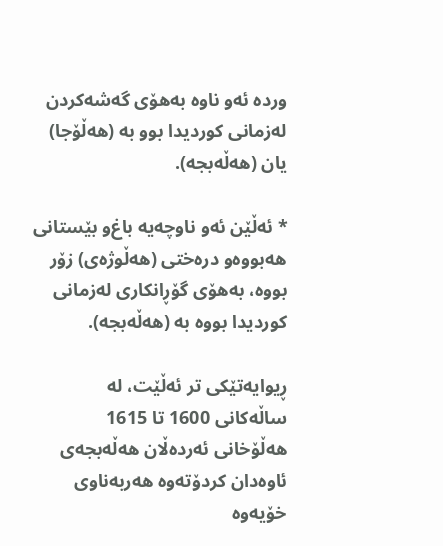ورده‌ ئه‌و ناوه‌ به‌هۆی‌ گه‌شه‌كردن له‌زمانی‌ كوردیدا بوو به‌ (هه‌ڵۆجا) یان (هه‌ڵه‌بجه‌).

* ئه‌ڵێن ئه‌و ناوچه‌یه‌ باغ‌و بێستانی‌ هه‌بووه‌‌و دره‌ختی‌ (هه‌ڵوژه‌ی‌) زۆر بووه‌، به‌هۆی‌ گۆڕانكاری‌ له‌زمانی‌ كوردیدا بووه‌ به‌ (هه‌ڵه‌بجه‌).

ڕیوایه‌تێكی‌ تر ئه‌ڵێت، له‌ ساڵه‌كانی‌ 1600 تا 1615 هه‌ڵۆخانی‌ ئه‌رده‌ڵان هه‌ڵه‌بجه‌ی‌ ئاوه‌دان كردۆته‌وه‌ هه‌ربه‌ناوی‌ خۆیه‌وه‌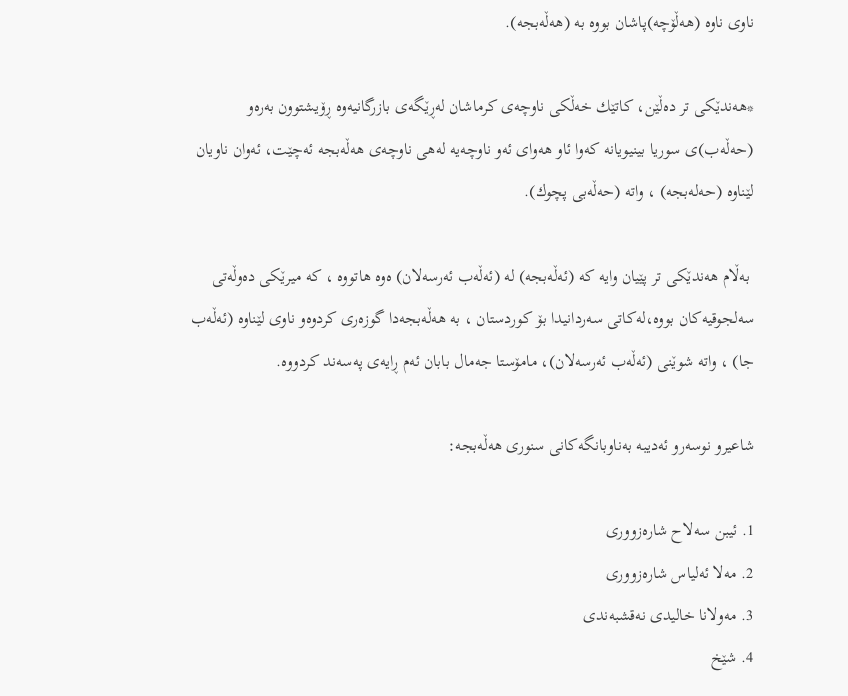ناوی‌ ناوه‌ (هه‌ڵۆچه‌)پاشان بووه‌ به‌ (هه‌ڵه‌بجه‌).

*هه‌ندێكی‌ تر ده‌ڵێن، كاتێك خه‌ڵكی‌ ناوچه‌ی‌ كرماشان له‌ڕێگه‌ی‌ بازرگانیه‌وه‌ ڕۆیشتوون به‌ره‌و (حه‌ڵه‌ب)ی‌ سوریا بینیویانه‌ كه‌وا ئاو هه‌وای‌ ئه‌و ناوچه‌یه‌ له‌هی‌ ناوچه‌ی‌ هه‌ڵه‌بجه‌ ئه‌چێت، ئه‌وان ناویان لێناوه‌ (حه‌له‌بجه‌) ، واته‌ (حه‌ڵه‌بی‌ پچوك).

 به‌ڵام هه‌ندێكی‌ تر پێیان وایه‌ كه‌ (ئه‌ڵه‌بجه‌) له‌ (ئه‌ڵه‌ب ئه‌رسه‌لان) ه‌وه‌ هاتووه‌ ، كه‌ میرێكی‌ ده‌وڵه‌تی‌ سه‌لجوقیه‌كان بووه‌،له‌كاتی‌ سه‌ردانیدا بۆ كوردستان ، به‌ هه‌ڵه‌بجه‌دا گوزه‌ری‌ كردوه‌‌و ناوی‌ لێناوه‌ (ئه‌ڵه‌ب جا) ، واته‌ شوێنی‌ (ئه‌ڵه‌ب ئه‌رسه‌لان)، مامۆستا جه‌مال بابان ئه‌م ڕایه‌ی په‌سه‌ند كردووه‌.

شاعیر‌و نوسه‌ر‌و ئه‌دیبه‌ به‌ناوبانگه‌كانی‌ سنوری‌ هه‌ڵه‌بجه‌:

1. ئیبن سه‌لاح شاره‌زووری‌
2. مه‌لا ئه‌لیاس شاره‌زووری‌
3. مه‌ولانا خالیدی‌ نه‌قشبه‌ندی‌
4. شێخ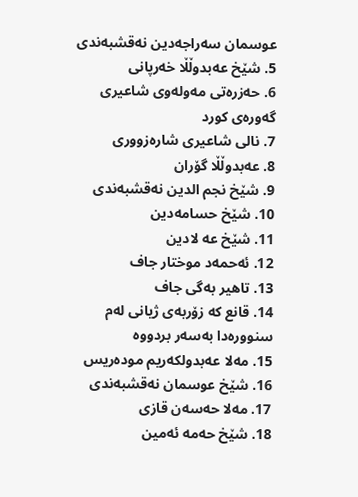عوسمان سه‌راجه‌دین نه‌قشبه‌ندی‌
5. شێخ عه‌بدوڵڵا خه‌رپانی‌
6. حه‌زره‌تی‌ مه‌وله‌وی‌ شاعیری‌ گه‌وره‌ی‌ كورد
7. نالی‌ شاعیری‌ شاره‌زووری‌
8. عه‌بدوڵڵا گۆران
9. شێخ نجم الدین نه‌قشبه‌ندی‌
10. شێخ حسامه‌دین
11. شێخ عه لادین
12. ئه‌حمه‌د موختار جاف
13. تاهیر به‌گی‌ جاف
14. قانع كه‌ زۆربه‌ی‌ ژیانی‌ له‌م سنووره‌دا به‌سه‌ر بردووه‌
15. مه‌لا عه‌بدولكه‌ریم موده‌ریس
16. شێخ عوسمان نه‌قشبه‌ندی‌
17. مه‌لا حه‌سه‌ن قازی‌
18. شێخ حه‌مه‌ ئه‌مین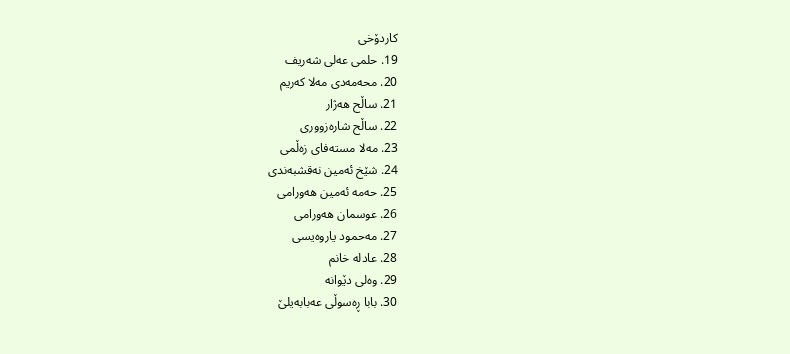كاردۆخی‌
19. حلمی‌ عه‌لی‌ شه‌ریف
20. محه‌مه‌دی‌ مه‌لا كه‌ریم
21. ساڵح هه‌ژار
22. ساڵح شاره‌زووری‌
23. مه‌لا مسته‌فای‌ زه‌ڵمی‌
24. شێخ ئه‌مین نه‌قشبه‌ندی‌
25. حه‌مه‌ ئه‌مین هه‌ورامی‌
26. عوسمان هه‌ورامی‌
27. مه‌حمود یاروه‌یسی‌
28. عادله‌ خانم
29. وه‌لی‌ دێوانه‌
30. بابا ڕه‌سوڵی‌ عه‌بابه‌یلێ‌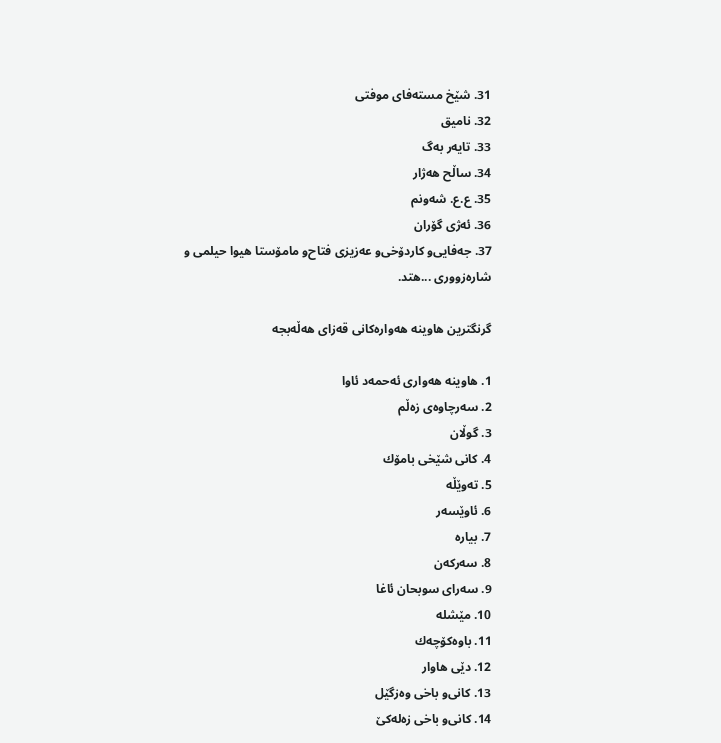31. شێخ مسته‌فای‌ موفتی‌
32. نامیق
33. تایه‌ر به‌گ
34. ساڵح هه‌ژار
35. ع.ع. شه‌ونم
36. ئه‌ژی‌ گۆران
37. جه‌فایی‌‌و كاردۆخی‌‌و عه‌زیزی‌ فتاح‌و مامۆستا هیوا حیلمی‌ و شاره‌زووری‌ ...هتد.

گرنگترین هاوینه‌ هه‌واره‌كانی‌ قه‌زای‌ هه‌ڵه‌بجه‌

1. هاوینه‌ هه‌واری‌ ئه‌حمه‌د ئاوا
2. سه‌رچاوه‌ی‌ زه‌ڵم
3. گوڵان
4. كانی‌ شێخی‌ بامۆك
5. ته‌وێڵه‌
6. ئاوێسه‌ر
7. بیاره‌
8. سه‌ركه‌ن
9. سه‌رای‌ سوبحان ئاغا
10. مێشله‌
11. باوه‌كۆچه‌ك
12. دێی‌ هاوار
13. كانی‌‌و باخی‌ وه‌زگێل
14. كانی‌‌و باخی‌ زه‌له‌كێ‌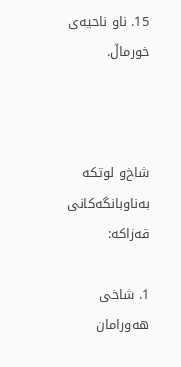15. ناو ناحیه‌ی‌ خورماڵ.



شاخ‌و لوتكه‌ به‌ناوبانگه‌كانی‌ قه‌زاكه‌:

1. شاخی‌ هه‌ورامان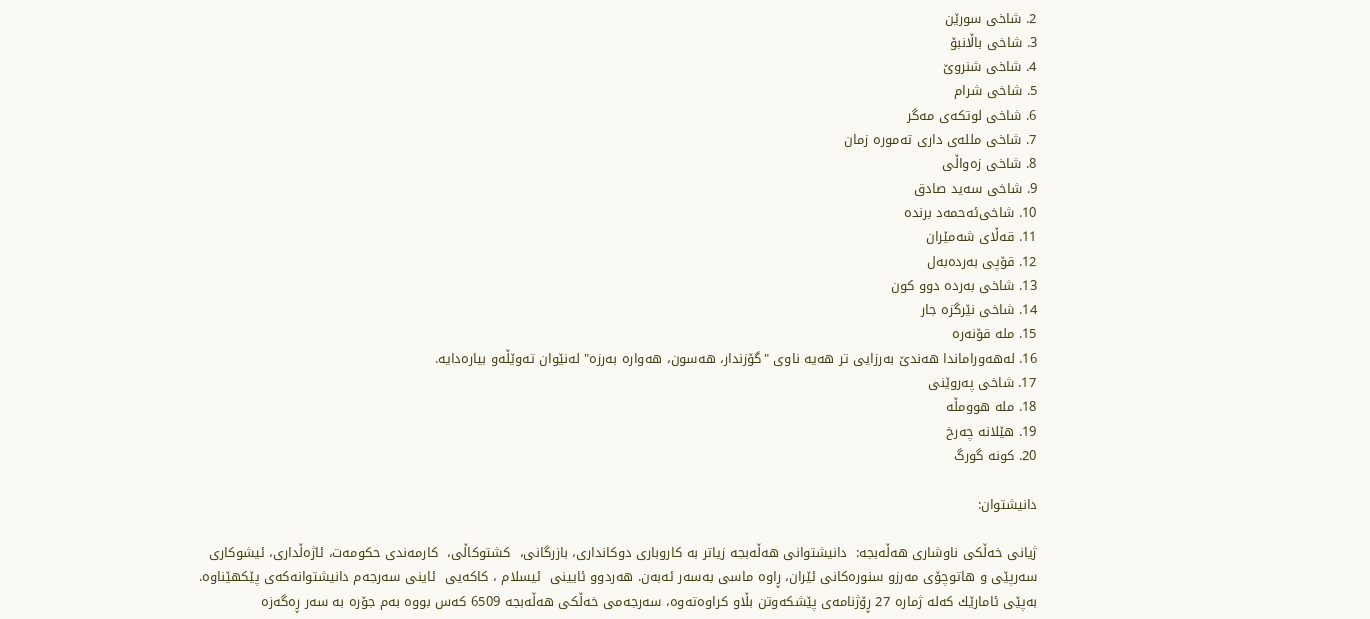2. شاخی‌ سورێن
3. شاخی‌ باڵانبۆ
4. شاخی‌ شنروێ‌
5. شاخی‌ شرام
6. شاخی‌ لوتكه‌ی‌ مه‌گر
7. شاخی‌ ملله‌ی‌ داری‌ ته‌موره‌ زمان
8. شاخی‌ زه‌واڵی‌
9. شاخی‌ سه‌ید صادق
10. شاخی‌ئه‌حمه‌د برنده‌
11. قه‌ڵای‌ شه‌مێران
12. قۆپی‌ به‌رده‌به‌ل
13. شاخی‌ به‌رده‌ دوو كون
14. شاخی‌ نێرگزه‌ جار
15. مله‌ قۆنه‌ره‌
16. له‌هه‌وراماندا هه‌ندێ‌ به‌رزایی‌ تر هه‌یه‌ ناوی‌ "گۆزندار، هه‌سون، هه‌واره‌ به‌رزه‌" له‌نێوان ته‌وێڵه‌و بیاره‌دایه‌.
17. شاخی‌ په‌روێنی‌
18. مله‌ هوومڵه‌
19. هێلانه‌ چه‌رخ
20. كونه‌ گورگ

دانیشتوان:

ژیانی‌ خه‌ڵكی‌ ناوشاری‌ هه‌ڵه‌بجه‌:  دانیشتوانی‌ هه‌ڵه‌بجه‌ زیاتر به‌ كاروباری‌ دوكانداری‌، بازرگانی‌،  كشتوكاڵی‌،  كارمه‌ندی‌ حكومه‌ت، ئاژه‌ڵداری‌، ئیشوكاری‌ سه‌رپێی‌ ‌و هاتوچۆی‌ مه‌رز‌و سنوره‌كانی‌ ئێران، ڕاوه‌ ماسی‌ به‌سه‌ر ئه‌به‌ن. هه‌ردوو ئایینی‌  ئیسلام ، كاكه‌یی‌  ئاینی‌ سه‌رجه‌م دانیشتوانه‌كه‌ی‌ پێكهێناوه‌. به‌پێی‌ ئامارێك كه‌له‌ ژماره‌ 27 ڕۆژنامه‌ی‌ پێشكه‌وتن بڵاو كراوه‌ته‌وه‌، سه‌رجه‌می‌ خه‌ڵكی‌ هه‌ڵه‌بجه‌ 6509 كه‌س بووه‌ به‌م جۆره‌ به‌ سه‌ر ڕه‌گه‌زه‌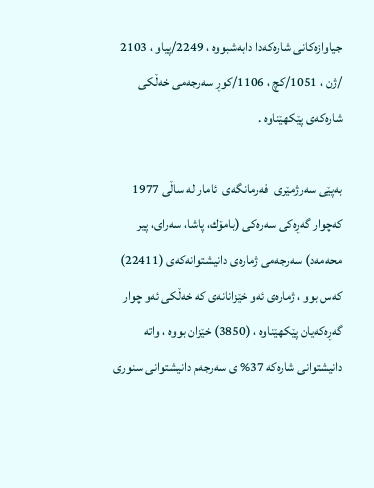جیاوازه‌كانی‌ شاره‌كه‌دا دابه‌شبووه‌ ، 2249/پیاو ، 2103 /ژن ، 1051/كچ ، 1106/كوڕ سه‌رجه‌می‌ خه‌ڵكی‌ شاره‌كه‌ی‌ پێكهێناوه‌ .

به‌پێی‌ سه‌رژمێری‌  فه‌رمانگه‌ی‌  ئامار له‌ ساڵی‌ 1977  كه‌چوار گه‌ڕه‌كی‌ سه‌ره‌كی‌ (بامۆك، پاشا، سه‌رای‌، پیر محه‌مه‌د) سه‌رجه‌می‌ ژماره‌ی‌ دانیشتوانه‌كه‌ی‌ (22411) كه‌س بوو ، ژماره‌ی‌ ئه‌و خێزانانه‌ی‌ كه‌ خه‌ڵكی‌ ئه‌و چوار گه‌ڕه‌كه‌یان پێكهێناوه‌ ، (3850) خێزان بووه‌ ، واته‌ دانیشتوانی‌ شاره‌كه‌ 37% ی‌ سه‌رجه‌م دانیشتوانی‌ سنوری‌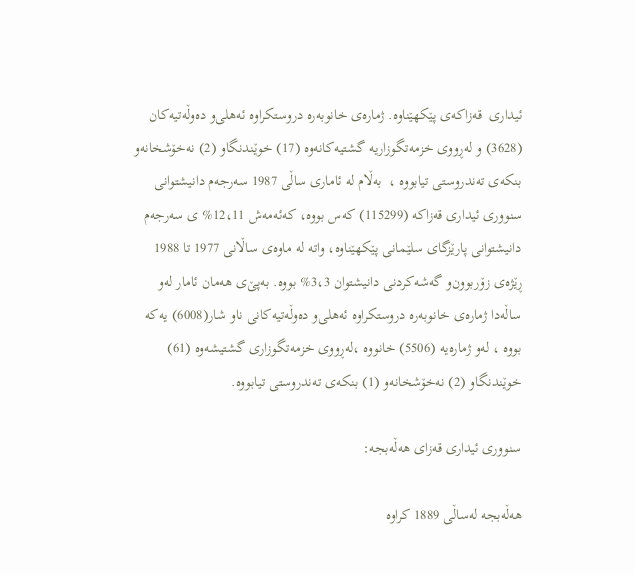ئیداری‌  قه‌زاكه‌ی‌ پێكهێناوه‌. ژماره‌ی‌ خانوبه‌ره‌ دروستكراوه‌ ئه‌هلی‌‌و ده‌وڵه‌تیه‌كان (3628) و له‌ڕووی‌ خزمه‌تگوزاریه‌ گشتیه‌كانه‌وه‌ (17) خوێندنگاو (2) نه‌خۆشخانه‌و بنكه‌ی‌ ته‌ندروستی‌ تیابووه‌ ،  به‌ڵام له‌ ئاماری‌ ساڵی‌ 1987 سه‌رجه‌م دانیشتوانی‌ سنووری‌ ئیداری‌ قه‌زاكه‌ (115299) كه‌س بووه‌، كه‌ئه‌مه‌ش 12،11% ی سه‌رجه‌م دانیشتوانی‌ پارێزگای‌ سلێمانی‌ پێكهێناوه‌، واته‌ له‌ ماوه‌ی‌ ساڵانی‌ 1977 تا 1988 ڕێژه‌ی‌ زۆربوون‌و گه‌شه‌كردنی‌ دانیشتوان 3،3% بووه‌. به‌پێ‌ی‌ هه‌مان ئامار له‌و ساڵه‌دا ژماره‌ی‌ خانوبه‌ره‌ دروستكراوه‌ ئه‌هلی‌‌و ده‌وڵه‌تیه‌كانی‌ ناو شار(6008) یه‌كه‌ بووه‌ ، له‌و ژماره‌یه‌ (5506) خانووه‌ ،له‌ڕووی‌ خزمه‌تگوزاری‌ گشتیشه‌وه‌ (61) خوێندنگاو (2) نه‌خۆشخانه‌و (1) بنكه‌ی‌ ته‌ندروستی‌ تیابووه‌.

سنووری‌ ئیداری‌ قه‌زای‌ هه‌ڵه‌بجه‌:

هه‌ڵه‌بجه‌ له‌ساڵی‌ 1889 كراوه‌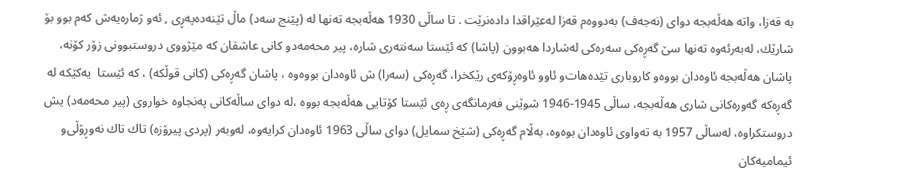به‌ قه‌زا، واته‌ هه‌ڵه‌بجه‌ دوای‌ (نه‌جه‌ف) به‌دووه‌م قه‌زا له‌عێراقدا داده‌نرێت . تا ساڵی‌ 1930 هه‌ڵه‌بجه‌ ته‌نها له‌ (پێنج سه‌د) ماڵ تێنه‌ده‌په‌ڕی‌ , ئه‌و ژماره‌یه‌ش كه‌م بوو بۆ شارێك، له‌به‌رئه‌وه‌ ته‌نها سێ‌ گه‌ڕه‌كی‌ سه‌ره‌كی‌ له‌شاردا هه‌بوون (پاشا) كه‌ ئێستا سه‌نته‌ری‌ شاره‌، پیر محه‌مه‌د‌و كانی‌ عاشقان كه‌ مێژووی‌ دروستبوونی‌ زۆر كۆنه‌، پاشان هه‌ڵه‌بجه‌ ئاوه‌دان بووه‌‌و كاروباری‌ تێده‌هات‌و ئاوو ئاوه‌ڕۆكه‌ی‌ رێكخرا، گه‌ڕه‌كی‌ (سه‌را) ش ئاوه‌دان بووه‌وه‌ ، پاشان گه‌ڕه‌كی‌ (كانی‌ قوڵكه‌) ، كه‌ ئێستا  یه‌كێكه‌ له‌ گه‌ڕه‌كه‌ گه‌وره‌كانی‌ شاری‌ هه‌ڵه‌بجه‌، ساڵی‌ 1945-1946 شوێنی‌ فه‌رمانگه‌ی‌ ڕه‌ی‌ ئێستا كۆتایی‌ هه‌ڵه‌بجه‌ بووه‌ ،له‌ دوای‌ ساڵه‌كانی‌ په‌نجاوه‌ خواروی‌ (پیر محه‌مه‌د) یش دروستكراوه‌، له‌ساڵی‌ 1957 به‌ ته‌واوی‌ ئاوه‌دان بوه‌وه‌، به‌ڵام گه‌ڕه‌كی‌ (شێخ سمایل) دوای‌ ساڵی‌ 1963 ئاوه‌دان كرایه‌وه‌، له‌وبه‌ر (پردی‌ پیرۆزه‌) تاك تاك نه‌وڕۆڵی‌‌و ئیمامیه‌كان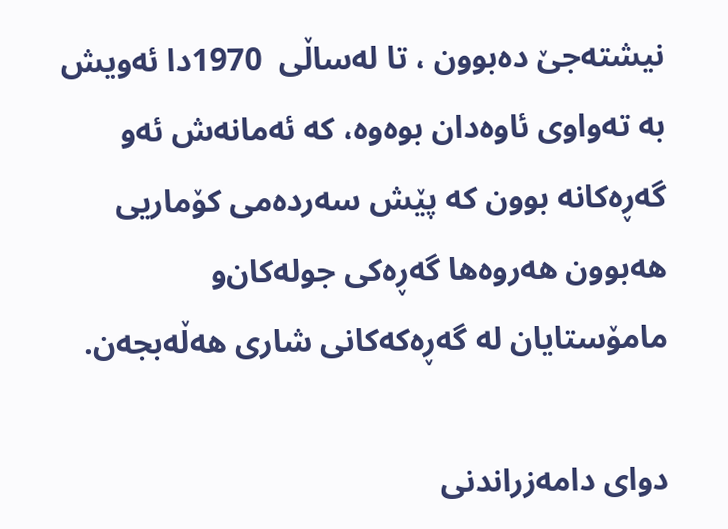نیشته‌جێ‌ ده‌بوون ، تا له‌ساڵی‌  1970دا ئه‌ویش به‌ ته‌واوی‌ ئاوه‌دان بوه‌وه‌، كه‌ ئه‌مانه‌ش ئه‌و گه‌ڕه‌كانه‌ بوون كه‌ پێش سه‌رده‌می‌ كۆماریی‌ هه‌بوون هه‌روه‌ها گه‌ڕه‌كی‌ جوله‌كان‌و مامۆستایان له‌ گه‌ڕه‌كه‌كانی‌ شاری‌ هه‌ڵه‌بجه‌ن.

دوای‌ دامه‌زراندنی‌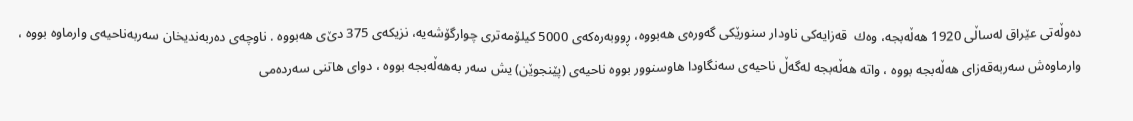ده‌وڵه‌تی‌ عێراق له‌ساڵی‌ 1920 هه‌ڵه‌بجه‌، وه‌ك  قه‌زایه‌كی‌ ناودار سنورێكی‌ گه‌وره‌ی‌ هه‌بووه‌، ڕووبه‌ره‌كه‌ی‌ 5000 كیلۆمه‌تری چوارگۆشه‌یه‌، نزیكه‌ی‌ 375 دێ‌ی‌ هه‌بووه‌ . ناوچه‌ی‌ ده‌ربه‌ندیخان سه‌ربه‌ناحیه‌ی‌ وارماوه‌ بووه‌ ، وارماوه‌ش سه‌ربه‌قه‌زای‌ هه‌ڵه‌بجه‌ بووه‌ ، واته‌ هه‌ڵه‌بجه‌ له‌گه‌ڵ ناحیه‌ی‌ سه‌نگاودا هاوسنوور بووه‌ ناحیه‌ی‌ (پێنجوێن) یش سه‌ر به‌هه‌ڵه‌بجه‌ بووه‌ ، دوای‌ هاتنی‌ سه‌رده‌می‌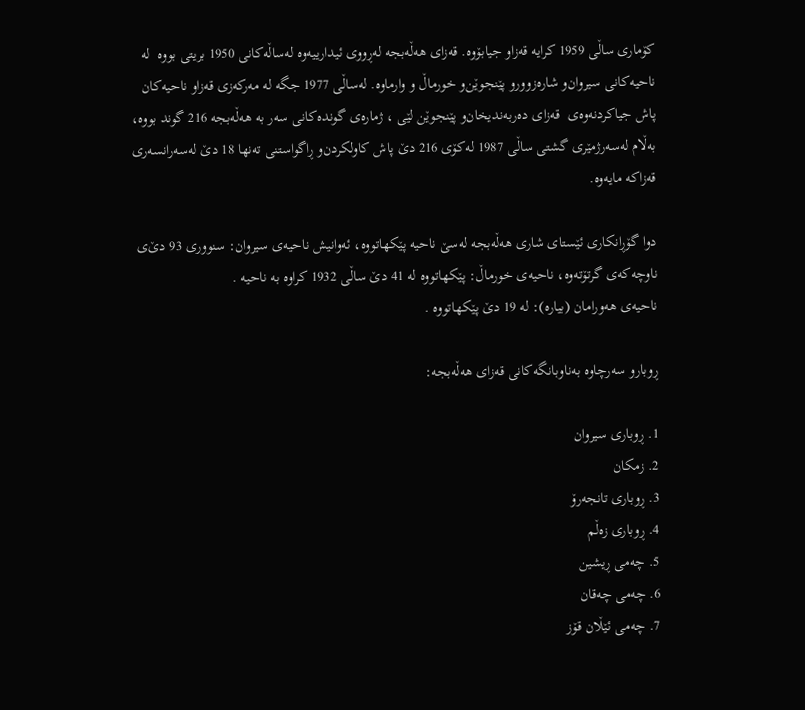كۆماری‌ ساڵی‌ 1959 كرایه‌ قه‌زا‌و جیابۆوه‌. قه‌زای‌ هه‌ڵه‌بجه‌ له‌ڕووی‌ ئیدارییه‌وه‌ له‌ساڵه‌كانی‌ 1950 بریتی‌ بووه‌  له‌ ناحیه‌كانی‌ سیروان‌و شاره‌زوور‌و پێنجوێن‌و خورماڵ و وارماوه‌. له‌ساڵی‌ 1977 جگه‌ له‌ مه‌ركه‌زی‌ قه‌زا‌و ناحیه‌كان پاش جیاكردنه‌وه‌ی‌  قه‌زای‌ ده‌ربه‌ندیخان‌و پێنجوێن لێی‌ ، ژماره‌ی‌ گونده‌كانی‌ سه‌ر به‌ هه‌ڵه‌بجه‌ 216 گوند بووه‌، به‌ڵام له‌سه‌رژمێری‌ گشتی‌ ساڵی‌ 1987 له‌كۆی‌ 216 دێ‌ پاش كاولكردن‌و ڕاگواستنی‌ ته‌نها 18 دێ‌ له‌سه‌رانسه‌ری‌ قه‌زاكه‌ مایه‌وه‌.

دوا گۆڕانكاری‌ ئێستای‌ شاری‌ هه‌ڵه‌بجه‌ له‌سێ‌ ناحیه‌ پێكهاتووه‌، ئه‌وانیش ناحیه‌ی‌ سیروان: سنووری‌ 93 دێ‌ی‌ ناوچه‌كه‌ی‌ گرتۆته‌وه‌، ناحیه‌ی‌ خورماڵ: پێكهاتووه‌ له‌ 41 دێ‌ ساڵی‌ 1932 كراوه‌ به‌ ناحیه‌ .
ناحیه‌ی‌ هه‌ورامان (بیاره‌): له‌ 19 دێ‌ پێكهاتووه‌ .

ڕوبارو سه‌رچاوه‌ به‌ناوبانگه‌كانی‌ قه‌زای‌ هه‌ڵه‌بجه‌:

1. ڕوباری‌ سیروان
2. زمكان
3. ڕوباری‌ تانجه‌رۆ
4. ڕوباری‌ زه‌ڵم
5. چه‌می‌ ڕیشین
6. چه‌می‌ چه‌قان
7. چه‌می‌ ئێڵان قۆز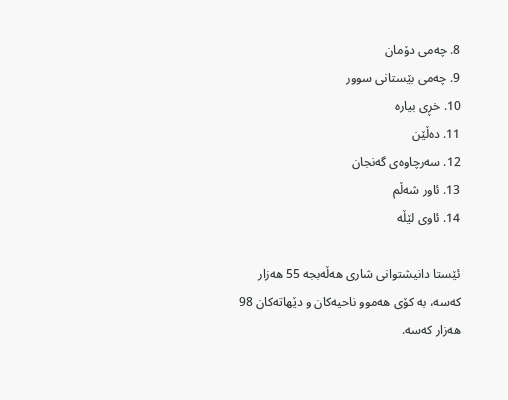8. چه‌می‌ دۆمان
9. چه‌می‌ بێستانی‌ سوور
10. خڕی‌ بیاره‌
11. ده‌ڵێن
12. سه‌رچاوه‌ی‌ گه‌نجان
13. ئاور شه‌ڵم
14. ئاوی‌ لێڵه‌

ئێستا دانیشتوانی‌ شاری‌ هه‌ڵه‌بجه‌ 55 هه‌زار كه‌سه‌، به‌ كۆی‌ هه‌موو ناحیه‌كان ‌و دێهاته‌كان 98 هه‌زار كه‌سه‌.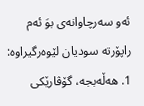ئه‌و سه‌رچاوانه‌ی بوَ ئه‌م راپۆرته‌ سودیان لێوه‌رگیراوه‌:
1. هه‌ڵه‌بجه‌، گۆڤارێكی‌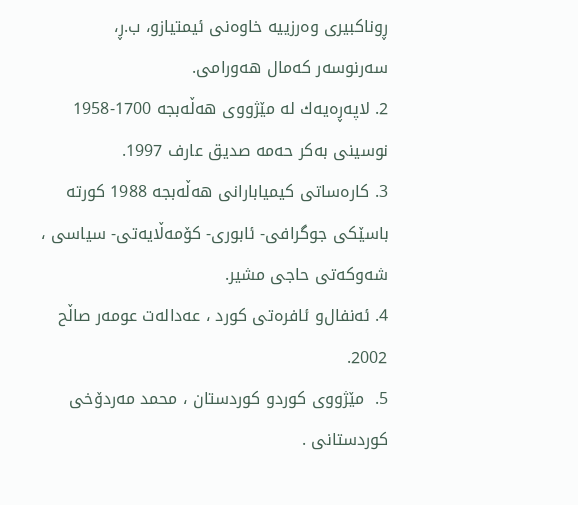ڕوناكبیری‌ وه‌رزییه‌ خاوه‌نی‌ ئیمتیازو، ب.ڕ، سه‌رنوسه‌ر كه‌مال هه‌ورامی‌.
2. لاپه‌ڕه‌یه‌ك له‌ مێژووی‌ هه‌ڵه‌بجه‌ 1700-1958 نوسینی‌ به‌كر حه‌مه‌ صدیق عارف 1997.
3. كاره‌ساتی‌ كیمیابارانی‌ هه‌ڵه‌بجه‌ 1988 كورته‌ باسێكی‌ جوگرافی‌- ئابوری‌- كۆمه‌ڵایه‌تی‌- سیاسی‌ ، شه‌وكه‌تی‌ حاجی‌ مشیر.
4. ئه‌نفال‌و ئافره‌تی‌ كورد ، عه‌داله‌ت عومه‌ر صاڵح 2002.
5.  مێژووی‌ كوردو كوردستان ، محمد مه‌ردۆخی‌ كوردستانی‌ .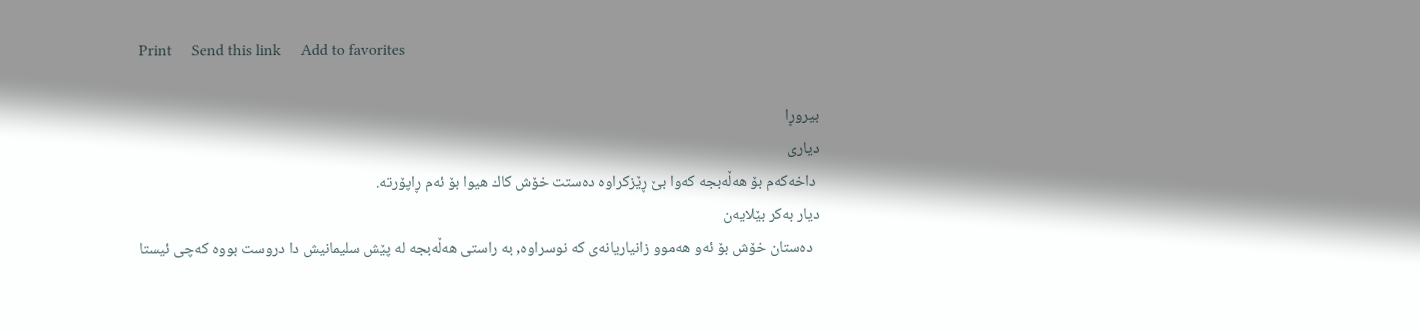Print     Send this link     Add to favorites

بیروڕا
ديارى
 داخه‌كه‌م بۆ هه‌ڵه‌بجه‌ كه‌وا بێ‌ ڕێزكراوه‌ ده‌ستت خۆش كاك هیوا بۆ ئه‌م ڕاپۆرته‌.
دیار به‌كر بێلایه‌ن
  ده‌ستان خۆش بۆ ئه‌و هه‌موو زانیاریانه‌ی كه‌ نوسراوه‌, به‌ راستی هه‌ڵه‌بجه‌ له‌ پێش سلیمانیش دا دروست بووه‌ كه‌چی ئیستا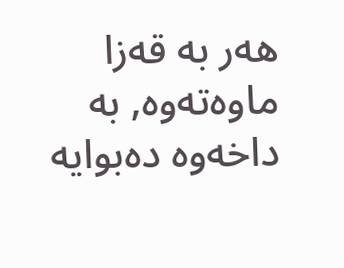هه‌ر به‌ قه‌زا ماوه‌ته‌وه‌, به‌ داخه‌وه‌ ده‌بوایه‌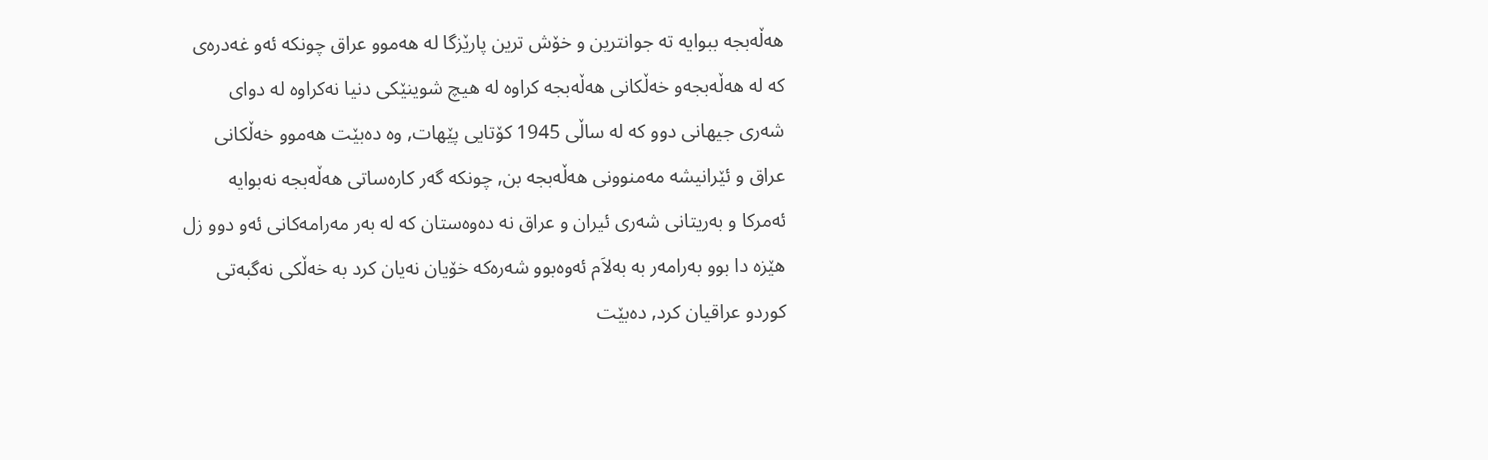هه‌ڵه‌بجه‌ ببوایه‌ ته‌ جوانترین و خۆش ترین پارێزگا له‌ هه‌موو عراق چونكه‌ ئه‌و غه‌دره‌ی كه‌ له‌ هه‌ڵه‌بجه‌و خه‌ڵكانی هه‌ڵه‌بجه‌ كراوه‌ له‌ هیچ شوینێكی دنیا نه‌كراوه‌ له‌ دوای شه‌ری جیهانی دوو كه‌ له‌ ساڵی 1945 كۆتایی پێهات, وه‌ ده‌بێت هه‌موو خه‌ڵكانی عراق و ئێرانیشه‌ مه‌منوونی هه‌ڵه‌بجه‌ بن, چونكه‌ گه‌ر كاره‌ساتی هه‌ڵه‌بجه‌ نه‌بوایه‌ ئه‌مركا و به‌ریتانی شه‌ری ئیران و عراق نه‌ ده‌وه‌ستان كه‌ له‌ به‌ر مه‌رامه‌كانی ئه‌و دوو زل هێزه‌ دا بوو به‌رامه‌ر به‌ به‌لاَم ئه‌وه‌بوو شه‌ره‌كه‌ خۆیان نه‌یان كرد به‌ خه‌ڵكی نه‌گبه‌تی كوردو عراقیان كرد, ده‌بێت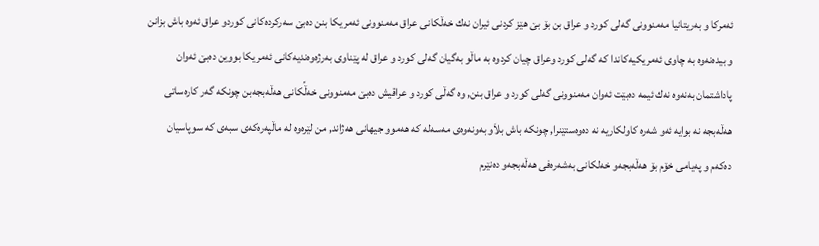ئه‌مركا و به‌ریتانیا مه‌منوونی گه‌لی كورد و عراق بن بۆ بێ هێز كردنی ئیران نه‌ك خه‌ڵكانی عراق مه‌منوونی ئه‌مریكا بنن ده‌بێ سه‌ركرده‌كانی كوردو عراق ئه‌وه‌ باش بزانن و بیده‌نه‌وه‌ به‌ چاوی ئه‌مریكیه‌كاندا كه‌ گه‌لی كورد وعراق چیان كردوه‌ به‌ ماڵو به‌گیان گه‌لی كورد و عراق له‌ پێناوی به‌رژه‌وه‌ندیه‌كانی ئه‌مریكا بووین ده‌بێ ئه‌وان پاداشتمان به‌نه‌وه‌ نه‌ك ئیمه‌ ده‌بێت ئه‌وان مه‌منوونی گه‌لی كورد و عراق بنن, وه‌ گه‌ڵی كورد و عراقیش ده‌بێ مه‌منوونی خه‌ڵًكانی هه‌ڵه‌بجه‌بن چونكه‌ گه‌ر كاره‌ساتی هه‌ڵه‌بجه‌ نه‌ بوایه‌ ئه‌و شه‌ره‌ كاولكاریه‌ نه‌ ده‌وه‌ستێنرا, چونكه‌ باش بلاَو به‌ونه‌وه‌ی مه‌سه‌له‌ كه‌ هه‌موو جیهانی هه‌ژاند, من لێره‌وه‌ له‌ ماڵپه‌ره‌كه‌ی سبه‌ی كه‌ سوپاسیان ده‌كه‌م و په‌یامی خۆم بۆ هه‌ڵه‌بجه‌و خه‌لكانی به‌شه‌ره‌فی هه‌ڵه‌بجه‌و ده‌نێرم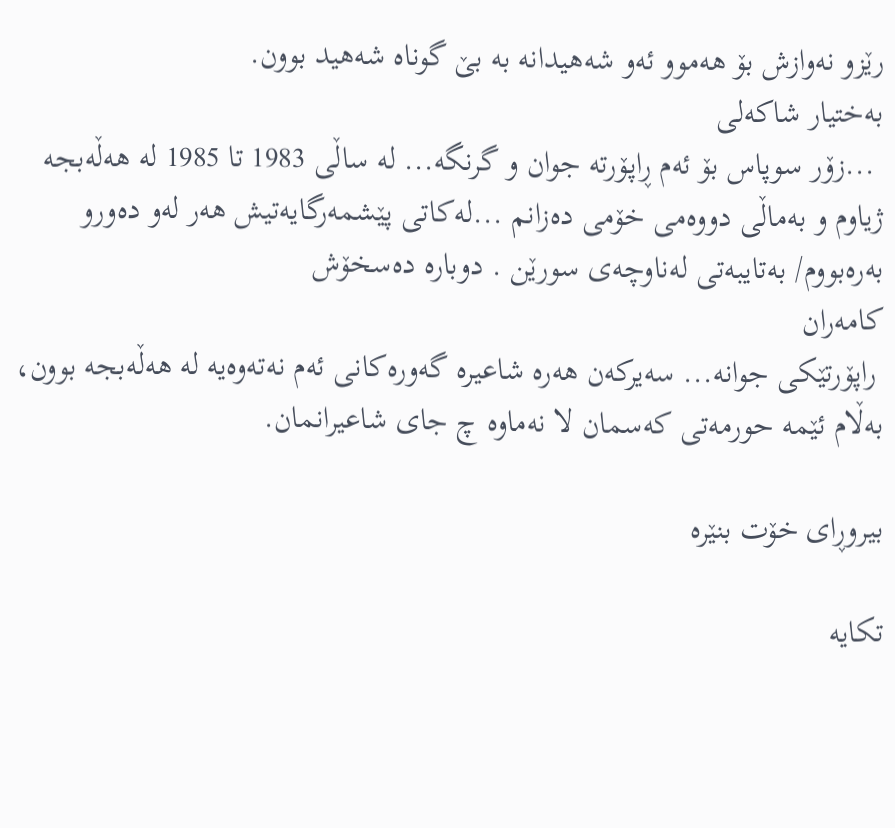رێزو نه‌وازش بۆ هه‌موو ئه‌و شه‌هیدانه‌ به‌ بێ گوناه شه‌هید بوون.
به‌ختیار شاکه‌لی
 ...زۆر سوپاس بۆ ئه‌م ڕاپۆرته جوان و گرنگه‌... له ساڵی 1983 تا 1985 له‌ هه‌ڵه‌بجه‌ ژیاوم و به‌ماڵی دووه‌می خۆمی ده‌زانم ...له‌کاتی پێشمه‌رگایه‌تیش هه‌ر له‌و ده‌ورو به‌ره‌بووم/ به‌تایبه‌تی له‌ناوچه‌ی سورێن . دوباره‌ ده‌سخۆش
کامه‌ران
 راپۆرتێکی جوانه‌... سه‌یرکه‌ن هه‌ره‌ شاعیره‌ گه‌وره‌کانی ئه‌م نه‌ته‌وه‌یه‌ له‌ هه‌ڵه‌بجه‌ بوون، به‌ڵام ئێمه‌ حورمه‌تی که‌سمان لا نه‌ماوه‌ چ جای شاعیرانمان.

بیروڕای خۆت بنێره‌

تکایه‌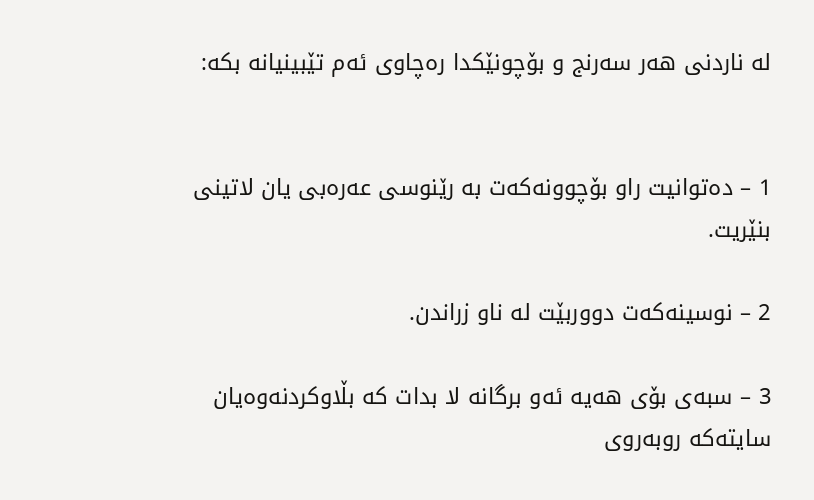له‌ ناردنی هه‌ر سه‌رنج و بۆچونێکدا ره‌چاوی ئه‌م تێبینیانه‌ بکه‌:


1 – ده‌توانیت راو بۆچوونه‌که‌ت به‌ رێنوسی عه‌ره‌بی یان لاتینی بنێریت.

2 – نوسینه‌که‌ت دووربێت له‌ ناو زراندن.

3 – سبه‌ی بۆی هه‌یه‌ ئه‌و برگانه‌ لا بدات که‌ بڵاوکردنه‌وه‌یان سایته‌که‌ روبه‌روی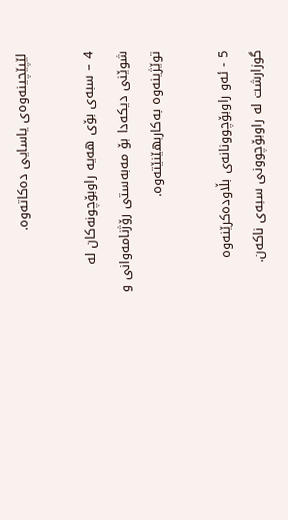لێپێچینه‌وه‌ی یاسایی ده‌کاته‌وه‌.

4 – سبه‌ی بۆی هه‌یه‌ راوبۆچونه‌کان له‌ شوێنی دیکه‌دا بۆ مه‌به‌ستی رۆژنامه‌وانی و توێژینه‌وه‌ به‌کاربهێنێته‌وه‌.

5 - ئه‌و راوبۆچوونانه‌ی بڵاوده‌کرێنه‌وه‌ گوزارشت له‌ راوبۆچوونی سبه‌ی ناکه‌ن.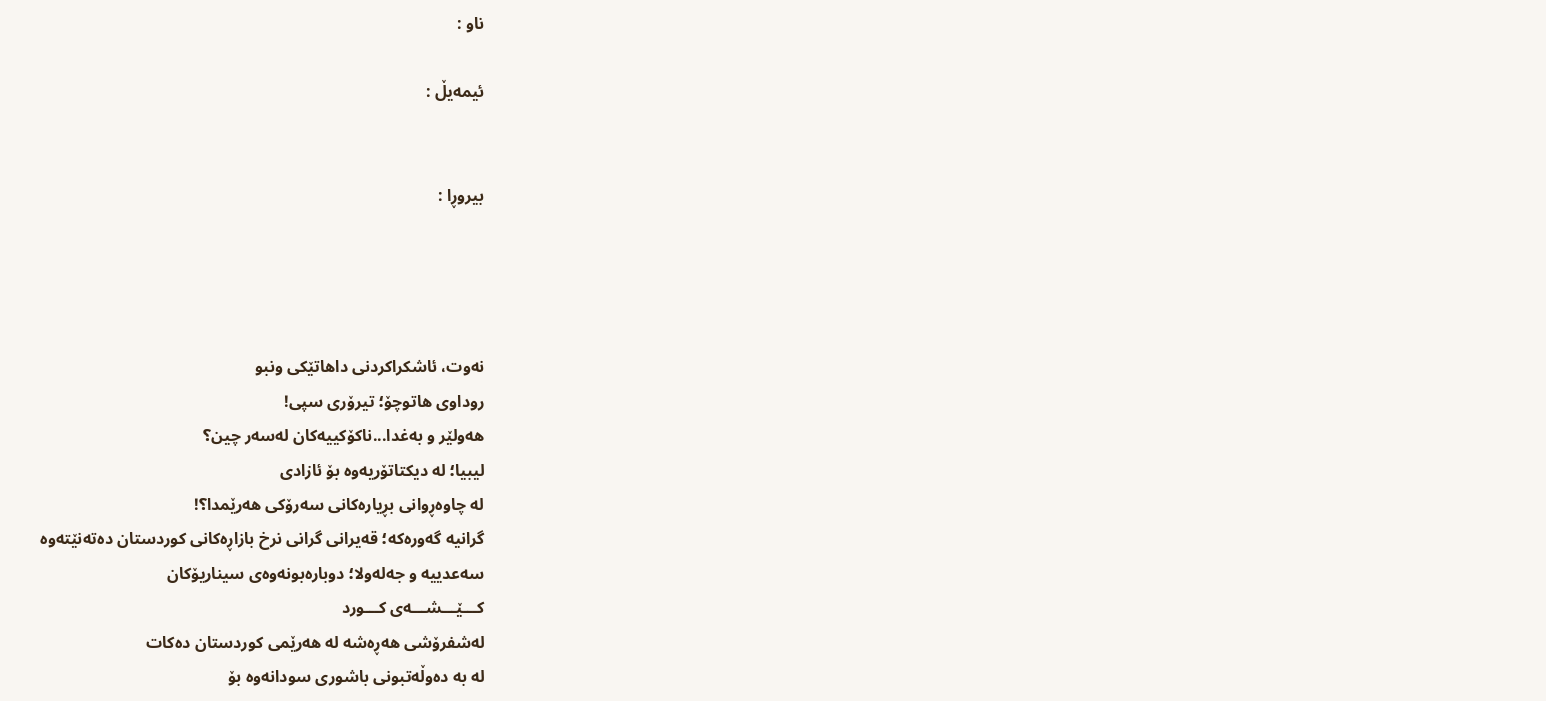ناو :

ئیمه‌یڵ :


بیروڕا :




نه‌وت، ئاشكراكردنی‌ داهاتێكی‌ ونبو
روداوی‌ هاتوچۆ؛ تیرۆری‌ سپی!
هه‌ولێر و به‌غدا...ناکۆکییه‌کان له‌سه‌ر چین؟
لیبیا؛ له‌ دیكتاتۆریه‌وه‌ بۆ ئازادی‌
له‌ چاوه‌ڕوانی بڕیاره‌کانی سه‌رۆکی هه‌رێمدا؟!
گرانیه‌ گه‌وره‌كه‌؛ قه‌یرانی‌ گرانی‌ نرخ بازاڕه‌كانی‌ كوردستان ده‌ته‌نێته‌وه‌
سه‌عدییه‌ و جه‌له‌ولا؛ دوباره‌بونه‌وه‌ی سیناریۆکان
كـــێـــشـــه‌ی كـــورد
له‌شفرۆشی‌ هه‌ڕه‌شه‌ له‌ هه‌رێمی‌ كوردستان ده‌كات
له‌ به‌ ده‌وڵه‌تبونی‌ باشوری‌ سودانه‌وه‌ بۆ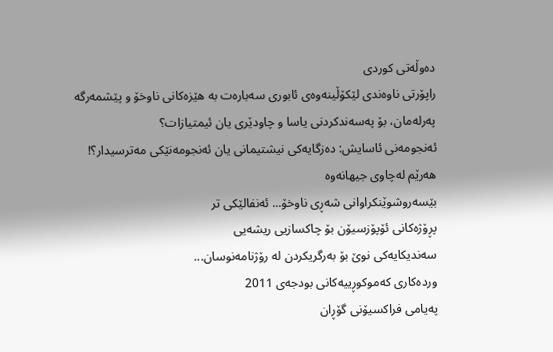ده‌وڵه‌تی كوردی‌
راپۆرتی‌ ناوه‌ندی لێكۆڵینه‌وه‌ی‌ ئابوری‌ سه‌باره‌ت به‌ هێزه‌كانی‌ ناوخۆ ‌و پێشمه‌رگه‌
په‌رله‌مان، بۆ په‌سه‌ندکردنی یاسا و چاودێری یان ئیمتیازات؟
ئه‌نجومه‌نی ئاسایش: ده‌زگایه‌کی نیشتیمانی یان ئه‌نجومه‌نێكی‌ مه‌ترسیدار؟!
هه‌رێم له‌چاوی‌ جیهانه‌‌وه‌
بێسه‌روشوێنكراوانی‌ شه‌ڕی‌ ناوخۆ... ئه‌نفالێكی‌ تر
پڕۆژه‌کانی ئۆپۆزسیۆن بۆ چاکسازیی ریشه‌یی
سه‌ندیكایه‌كی‌ نوێ بۆ به‌رگریكردن له‌ رۆژنامه‌نوسان...
ورده‌كاری‌ كه‌موكوڕییه‌كانی‌ بودجه‌ی‌ 2011
په‌یامی‌ فراكسیۆنی‌ گۆڕان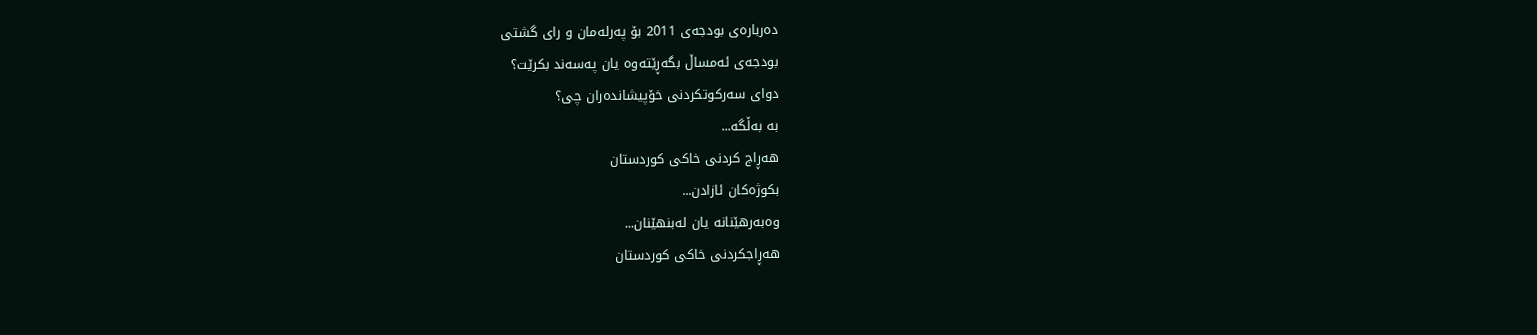ده‌رباره‌ی‌ بودجه‌ی‌ 2011 بۆ په‌رله‌مان و رای‌ گشتی‌
بودجەی ئەمساڵ بگەڕێتەوە یان په‌سه‌ند بكرێت؟
دوای‌ سه‌ركوتكردنی‌ خۆپیشانده‌ران چی‌؟
به‌ به‌ڵگه‌...
هه‌ڕاج كردنی خاكی كوردستان
بکوژه‌کان ئازادن...
وه‌به‌رهێنانه‌ یان له‌بنهێنان...
هه‌ڕاجكردنی‌ خاكی‌ كوردستان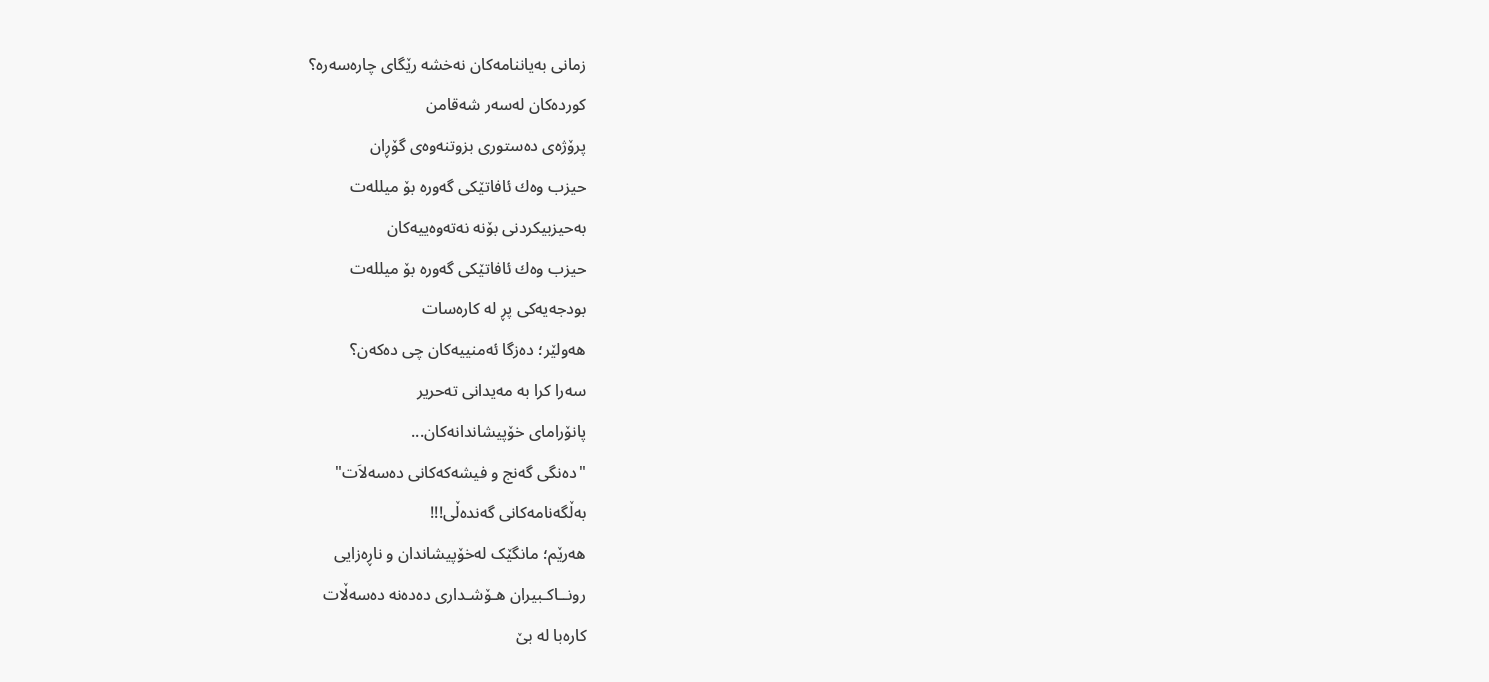زمانی‌ به‌یاننامه‌كان نه‌خشه‌ رێگای‌ چاره‌سه‌ره‌؟
كورده‌كان له‌سه‌ر شه‌قامن
پرۆژه‌ی ده‌ستوری بزوتنه‌وه‌ی گۆڕان
حیزب وه‌ك ئافاتێكی‌ گه‌وره‌ بۆ میلله‌ت
به‌حیزبیكردنی‌ بۆنه‌ نه‌ته‌وه‌ییه‌كان
حیزب وەك ئافاتێكی گەورە بۆ میللەت
بودجەیەكی پڕ لە كارەسات
هه‌ولێر؛ ده‌زگا ئه‌منییه‌كان چی‌ ده‌كه‌ن؟
سەرا کرا بە مەیدانی تەحریر
پانۆرامای‌ خۆپیشاندانه‌كان...
"ده‌نگی‌ گه‌نج و فیشه‌كه‌كانی‌ ده‌سه‌لاَت"
به‌ڵگه‌نامه‌كانی‌ گه‌نده‌ڵی‌!!!
هه‌رێم؛ مانگێک له‌خۆپیشاندان و ناڕه‌زایی
رونــاكـبیران هـۆشـداری دەدەنە دەسەڵات
كاره‌با له‌ بێ‌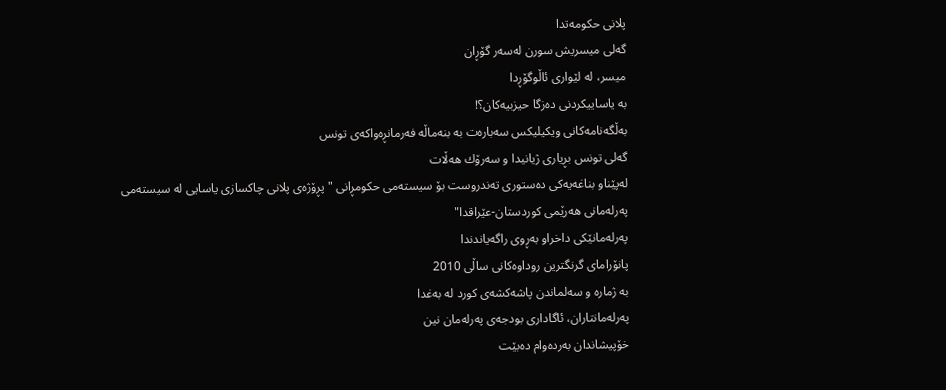پلانی‌ حكومه‌تدا
گه‌لی‌ میسریش سورن له‌سه‌ر گۆڕان
میسر، له‌ لێواری ئاڵوگۆڕدا
به‌ یاساییکردنی ده‌زگا حیزبیه‌کان؟!
به‌ڵگه‌نامه‌كانی‌ ویكیلیكس سه‌باره‌ت به‌ بنه‌ماڵه‌ فه‌رمانڕه‌واکه‌ی تونس
گه‌لی تونس بڕیاری ژیانیدا و سه‌رۆك هه‌ڵات
له‌پێناو بناغه‌یه‌كی ده‌ستوری ته‌ندروست بۆ سیسته‌می حكومڕانی "پڕۆژه‌ی پلانی چاكسازی یاسایی له‌ سیسته‌می په‌رله‌مانی هه‌رێمی كوردستان-عێراقدا"
په‌رله‌مانێكی‌ داخراو به‌ڕوی‌ راگه‌یاندندا
پانۆرامای گرنگترین روداوه‌کانی ساڵی 2010
به‌ ژماره‌ و سه‌لماندن پاشه‌كشه‌ی‌ كورد له‌ به‌غدا
په‌رله‌مانتاران، ئاگاداری‌ بودجه‌ی‌ په‌رله‌مان نین
خۆپیشاندان به‌رده‌وام ده‌بێت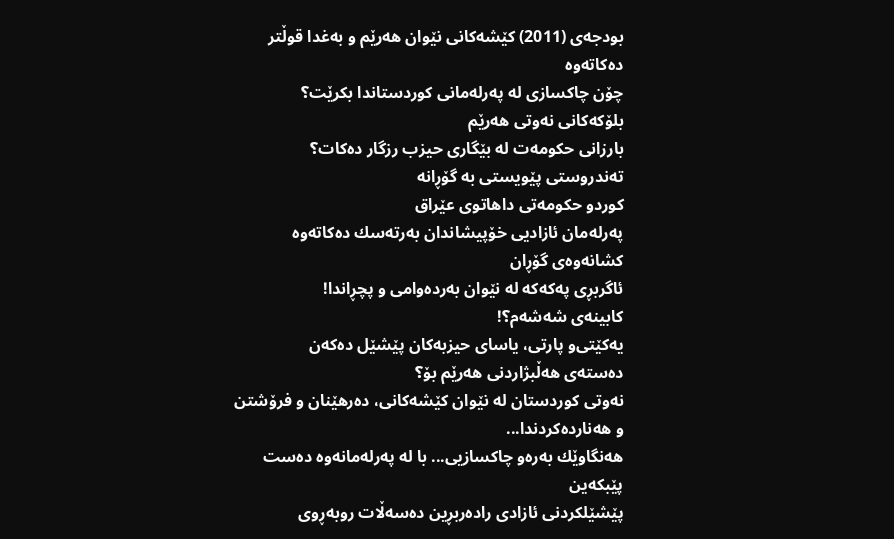بودجه‌ی‌ (2011) كێشه‌كانی‌ نێوان هه‌رێم ‌و به‌غدا قوڵتر ده‌كاته‌وه
چۆن چاکسازی له‌ په‌رله‌مانی کوردستاندا بکرێت؟
بلۆکه‌کانی نه‌وتی هه‌رێم
بارزانی‌ حكومه‌ت له‌ بێگاری‌ حیزب رزگار ده‌كات؟
ته‌ندروستی‌ پێویستی به‌ گۆڕانه‌
کوردو حکومه‌تی داهاتوی عێراق
په‌رله‌مان ‌ئازادیی خۆپیشاندان به‌رته‌سك ده‌کاته‌وه‌
كشانه‌وه‌ی‌ گۆڕان
ئاگربڕی‌ په‌كه‌كه‌ له‌ نێوان به‌رده‌وامی‌ و پچڕاندا!
كابینه‌ی‌ شه‌شه‌م؟!
یه‌كێتی‌و پارتی‌، یاسای حیزبه‌كان پێشێل ده‌كه‌ن
ده‌سته‌ی‌ هه‌ڵبژاردنی‌ هه‌رێم بۆ؟
نەوتی کوردستان لە نێوان کێشەکانی، دەرهێنان و فرۆشتن و هەناردەکردندا...
هه‌نگاوێك به‌ره‌و چاكسازیی‌... با له‌ په‌رله‌مانه‌وه‌ ده‌ست پێبكه‌ین
پێشێلكردنی‌ ئازادی‌ راده‌ربڕین ده‌سه‌ڵات روبه‌ڕوی‌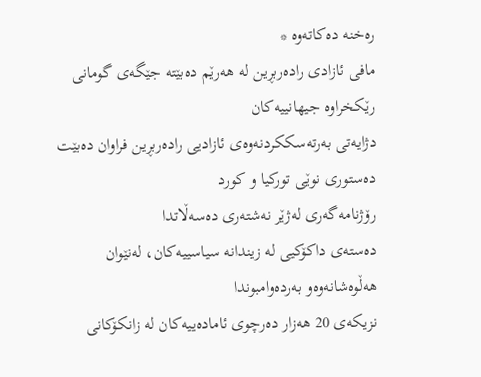ره‌خنه‌ ده‌كاته‌وه‌ *
مافی ئازادی‌ راده‌ربڕین له‌ هه‌رێم ده‌بێته‌ جێگه‌ی‌ گومانی‌ رێكخراوه‌ جیهانییه‌كان
دژایه‌تی‌ به‌رته‌سككردنه‌وه‌ی‌ ئازادیی‌ راده‌ربڕین فراوان ده‌بێت
ده‌ستوری‌ نوێی‌ توركیا و كورد
رۆژنامه‌گه‌ری‌ له‌ژێر نه‌شته‌ری‌ ده‌سه‌ڵاتدا
ده‌سته‌ی‌ داكۆكیی‌ له‌ زیندانه‌ سیاسییه‌كان، له‌نێوان هه‌ڵوه‌شانه‌وه‌و به‌رده‌وامبوندا
نزیکه‌ی 20 هه‌زار ده‌رچوی ئاماده‌ییه‌کان له‌ زانكۆكانی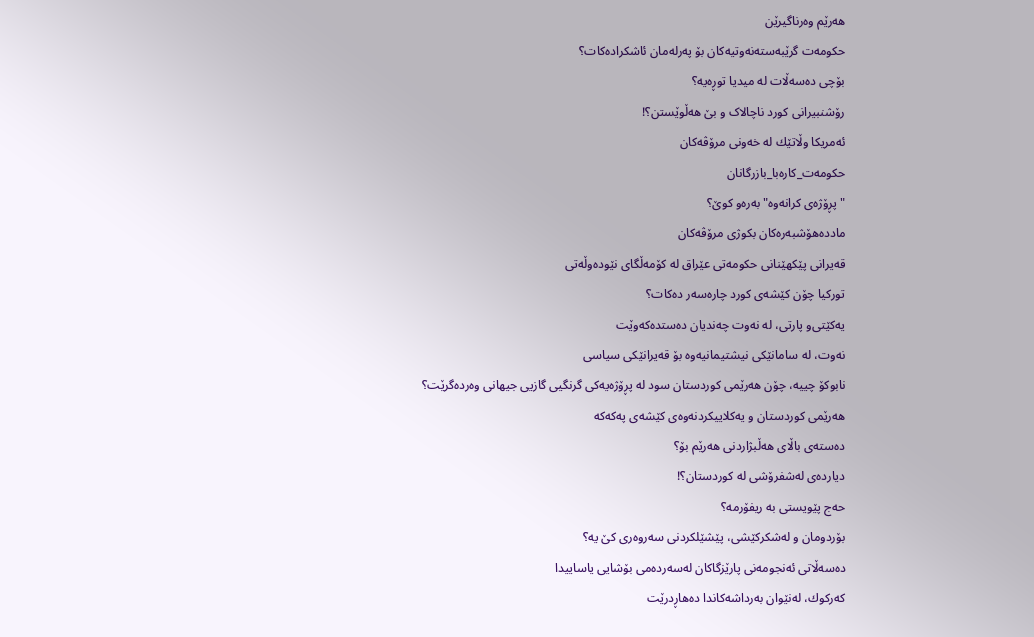هه‌رێم وه‌رناگیرێن
حكومه‌ت گرێبه‌سته‌نه‌وتیه‌كان بۆ په‌رله‌مان ئاشكراده‌كات؟
بۆچی‌ ده‌سه‌ڵات له‌ میدیا توڕه‌یه‌؟
رۆشنبیرانی‌ كورد ناچالاک و بێ هه‌ڵوێستن؟!
ئه‌مریكا وڵاتێك له‌ خه‌ونی‌ مرۆڤه‌كان
حكومه‌ت_كاره‌با_بازرگانان
"پڕۆژه‌ی‌ كرانه‌وه‌" به‌ره‌و كوێ‌؟
مادده‌هۆشبه‌ره‌كان بكوژی‌ مرۆڤه‌كان
قه‌یرانی‌ پێكهێنانی‌ حكومه‌تی‌ عێراق له‌ كۆمه‌ڵگای‌ نێوده‌وڵه‌تی‌
توركیا چۆن كێشه‌ی‌ كورد چاره‌سه‌ر ده‌كات؟
یه‌كێتی‌‌و پارتی‌، له‌ نه‌وت چه‌ندیان ده‌ستده‌كه‌وێت
نه‌وت، له‌ سامانێكی نیشتیمانیه‌وه‌ بۆ قه‌یرانێكی سیاسی
نابوكۆ چییه‌، چۆن هه‌رێمی‌ كوردستان سود له‌ پڕۆژه‌یه‌كی‌ گرنگیی‌ گازیی‌ جیهانی‌ وه‌رده‌گرێت؟
هه‌رێمی كوردستان و یه‌كلاییكردنه‌وه‌ی كێشه‌ی په‌كه‌كه‌
ده‌سته‌ی باڵای هه‌ڵبژاردنی هه‌رێم بۆ؟
دیارده‌ی‌ له‌شفرۆشی‌ له‌ كوردستان؟!
حه‌ج پێویستی‌ به‌ ریفۆرمه‌؟
بۆردومان و له‌شكركێشی‌، پێشێلكردنی‌ سه‌روه‌ری‌ كێ یه‌؟
ده‌سه‌ڵاتی ئه‌نجومه‌نی پارێزگاكان له‌سه‌رده‌می بۆشایی یاساییدا
كه‌ركوك، له‌نێوان به‌رداشه‌كاندا ده‌هاڕدرێت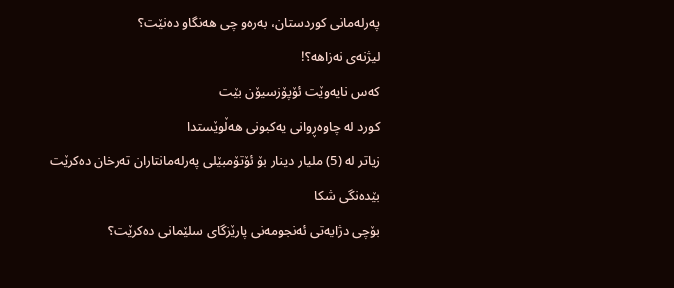په‌رله‌مانی‌ كوردستان، به‌ره‌و چی‌ هه‌نگاو ده‌نێت؟
لیژنه‌ی‌ نه‌زاهه‌؟!
كه‌س نایه‌وێت ئۆپۆزسیۆن بێت
كورد له‌ چاوه‌ڕوانی یه‌كبونی هه‌ڵوێستدا
زیاتر له‌ (5) ملیار دینار بۆ ئۆتۆمبێلی‌ په‌رله‌مانتاران ته‌رخان ده‌كرێت
بێده‌نگی‌ شكا
بۆچی دژایه‌تی ئه‌نجومه‌نی پارێزگای سلێمانی ده‌كرێت؟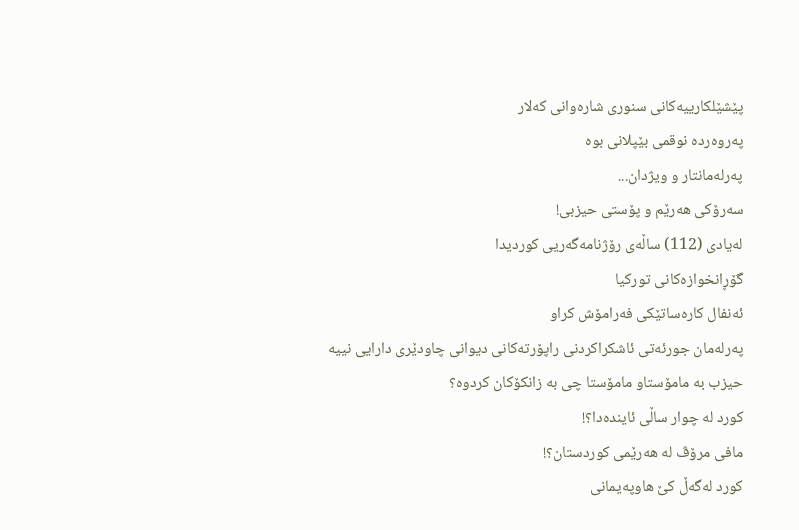پێشێلكارییه‌كانی‌ سنوری‌ شاره‌وانی‌ كه‌لار
په‌روه‌رده‌ نوقمی‌ بێپلانی‌ بوه‌
په‌رله‌مانتار و ویژدان...
سه‌رۆكی‌ هه‌رێم و پۆستی‌ حیزبی‌!
له‌یادی‌ (112) ساڵه‌ی‌ رۆژنامه‌گه‌ریی‌ كوردیدا
گۆڕانخوازه‌كانی‌ توركیا
ئه‌نفال كاره‌ساتێكی‌ فه‌رامۆش كراو
په‌رله‌مان جورئه‌تی‌ ئاشكراكردنی‌ راپۆرته‌كانی‌ دیوانی‌ چاودێری‌ دارایی‌ نییه‌
حیزب به‌ مامۆستا‌و مامۆستا چی‌ به‌ زانكۆكان كردوه‌؟
كورد له‌ چوار ساڵی ئاینده‌دا؟!
مافی‌ مرۆڤ له‌ هه‌رێمی‌ كوردستان؟!
كورد له‌گه‌ڵ كێ هاوپه‌یمانی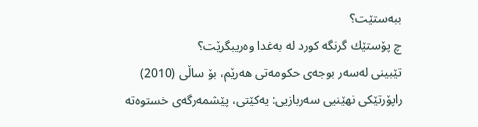ببه‌ستێت؟
چ پۆستێك گرنگه‌ كورد له‌ به‌غدا وه‌ریبگرێت؟
تێبینی‌ له‌سه‌ر بوجه‌ی‌ حكومه‌تی‌ هه‌رێم، بۆ ساڵی‌ (2010)
راپۆرتێكی‌ نهێنیی‌ سه‌ربازیی‌: یه‌كێتی‌، پێشمه‌رگه‌ی‌ خستوه‌ته‌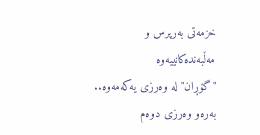خزمه‌تی‌ به‌رپرس ‌و مه‌ڵبه‌نده‌كانییه‌وه‌
"گۆڕان" له‌ وه‌رزی‌ یه‌كه‌مه‌وه‌.. به‌ره‌و وه‌رزی‌ دوه‌م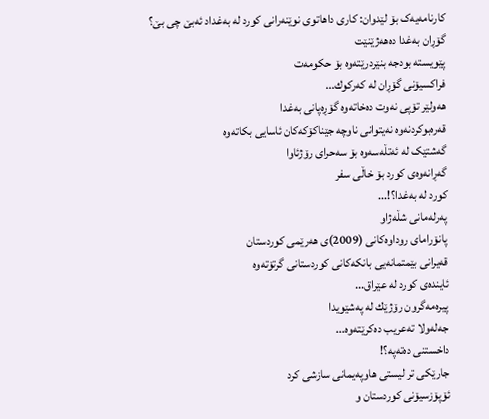کارنامه‌یه‌ک بۆ لێدوان: کاری داهاتوی نوێنه‌رانی کورد له‌ به‌غداد ئه‌بێ چی بێ؟
گۆڕان به‌غدا ده‌هه‌ژێنێت
پێویسته‌ بودجه‌ بنێردرێته‌وه‌ بۆ حكومه‌ت
فراكسیۆنی‌ گۆڕان له‌ كه‌ركوك...
هه‌ولێر تۆپی‌ نه‌وت ده‌خاته‌وه‌ گۆڕه‌پانی‌ به‌غدا
قه‌ره‌بوكردنه‌وه‌ نه‌یتوانی ناوچه‌ جێناكۆكه‌كان ئاسایی‌ بكاته‌وه‌
گه‌شتێک له‌ ئه‌تڵه‌سه‌وه‌ بۆ سه‌حرای رۆژئاوا
گه‌ڕانه‌وه‌ی‌ كورد بۆ خاڵی‌ سفر
كورد له‌ به‌غدا؟!...
په‌رله‌مانی‌ شڵه‌ژاو
پانۆرامای‌ روداوه‌كانی‌ (2009)ی‌ هه‌رێمی‌ كوردستان
قه‌یرانی بێمتمانه‌یی بانكه‌كانی‌ كوردستانی‌ گرتۆته‌وه‌
ئاینده‌ی‌ كورد له‌ عێراق...
پیره‌مه‌گرون رۆژێك له‌ په‌شێویدا
جه‌له‌ولا ته‌عریب ده‌كرێته‌وه‌...
داخستنی‌ ده‌ته‌په‌؟!
جارێكی تر لیستی هاوپه‌یمانی سازشی كرد
ئۆپۆزسیۆنی‌ كوردستان و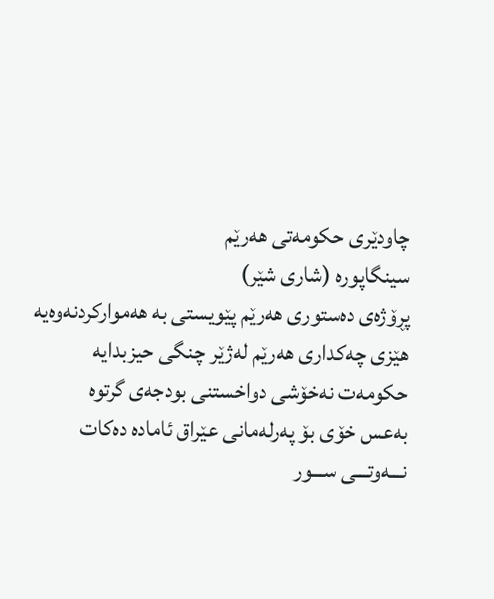چاودێری‌ حكومه‌تی‌ هه‌رێم
سینگاپوره‌ (شاری شێر)
پڕۆژه‌ی‌ ده‌ستوری‌ هه‌رێم پێویستی‌ به‌ هه‌مواركردنه‌وه‌یه‌
هێزی‌ چه‌كداری‌ هه‌رێم له‌ژێر چنگی‌ حیزبدایه‌
حكومه‌ت نه‌خۆشی‌ دواخستنی‌ بودجه‌ی‌ گرتوه‌
به‌عس خۆی‌ بۆ په‌رله‌مانی‌ عێراق ئاماده‌ ده‌كات
نـــه‌وتـــی‌ ســـور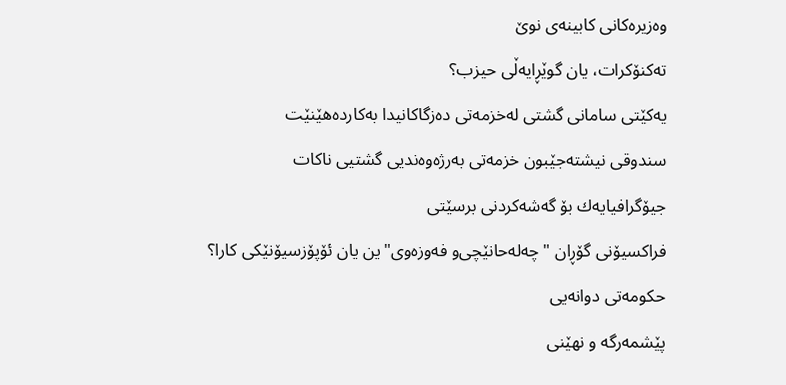وه‌زیره‌كانی‌ كابینه‌ی‌ نوێ‌
ته‌كنۆكرات، یان گوێڕایه‌ڵی‌ حیزب؟
یه‌كێتی‌ سامانی‌ گشتی‌ له‌خزمه‌تی‌ ده‌زگاكانیدا به‌كارده‌هێنێت
سندوقی‌ نیشته‌جێبون خزمه‌تی‌ به‌رژه‌وه‌ندیی‌ گشتیی‌ ناكات
جیۆگرافیایه‌ك بۆ گه‌شه‌كردنی‌ برسێتی‌
فراكسیۆنی‌ گۆڕان "چه‌له‌حانێچی‌‌و فه‌وزه‌وی‌"ین یان ئۆپۆزسیۆنێكی‌ كارا؟
حكومه‌تی‌ دوانه‌یی‌
پێشمه‌رگه‌ و نهێنی‌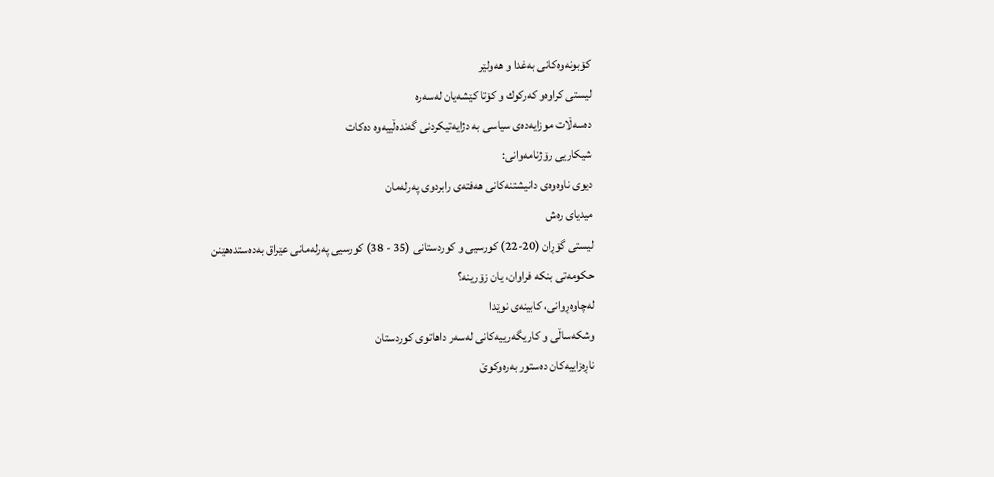كۆبونه‌وه‌كانی‌ به‌غدا و هه‌ولێر
لیستی‌ كراوه‌‌و كه‌ركوك ‌و كۆتا كێشه‌یان له‌سه‌ره‌
ده‌سه‌ڵات موزایه‌ده‌ی‌ سیاسی‌ به‌ دژایه‌تیكردنی‌ گه‌نده‌ڵییه‌وه‌ ده‌كات
شیكاریی رۆژنامه‌وانی‌:
دیوی‌ ناوه‌وه‌ی‌ دانیشتنه‌كانی‌ هه‌فته‌ی‌ رابردوی‌ په‌رله‌مان
میدیای‌ ره‌ش
لیستی‌ گۆڕان (20-22) كورسیی‌ و كوردستانی‌ (35 - 38) كورسیی په‌رله‌مانی‌ عێراق به‌ده‌ستده‌هێنن
حكومه‌تی‌ بنكه‌ فراوان، یان زۆرینه‌؟
له‌چاوه‌ڕوانی، كابینه‌ی‌ نوێدا
وشکه‌ساڵی ‌و کاریگه‌رییه‌کانی له‌سه‌ر داهاتوی کوردستان
ناڕه‌زاییه‌كان ده‌ستور به‌ره‌وكوێ‌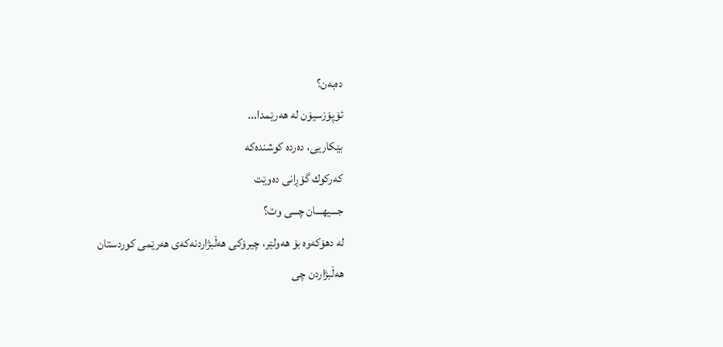ده‌به‌ن؟
ئۆپۆزسیۆن له‌ هه‌رێمدا...
بێكاریی‌، ده‌رده‌ كوشنده‌كه‌
كه‌ركوك گۆڕانی‌ ده‌وێت
جـــیهـــان چـــی‌ ‌وت؟
له‌ دهۆكه‌وه‌ بۆ هه‌ولێر، چیرۆكی‌ هه‌ڵبژاردنه‌كه‌ی‌ هه‌رێمی‌ كوردستان
هه‌ڵبژاردن چی‌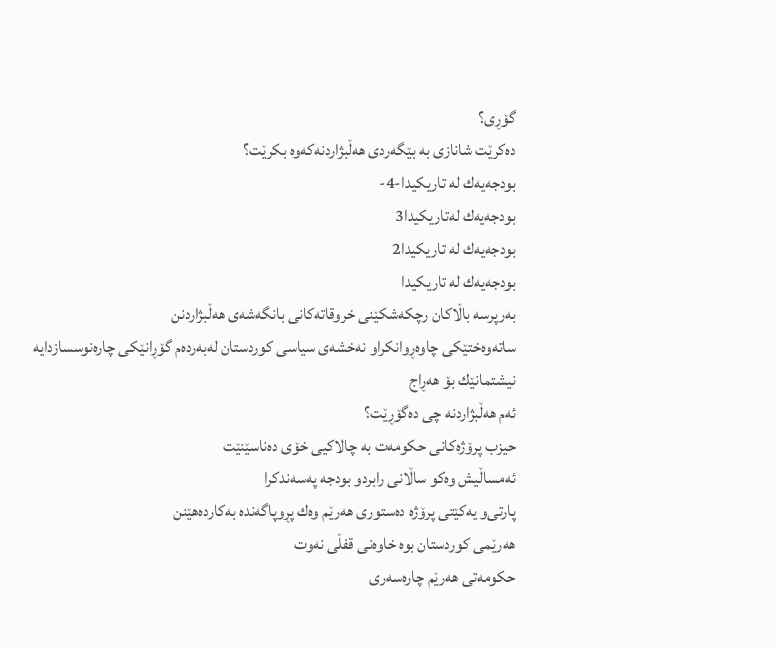گۆڕی‌؟
ده‌كرێت شانازی‌ به‌ بێگه‌ردی‌ هه‌ڵبژاردنه‌كه‌وه‌ بكرێت؟
بودجه‌یه‌ك له‌ تاریكیدا-4-
بودجه‌یه‌ك له‌تاریكیدا3
بودجه‌یه‌ك له‌ تاریكیدا2
بودجه‌یه‌ك له‌ تاریكیدا
به‌رپرسه‌ باڵاكان رچكه‌شكێنی خروقاته‌كانی‌ بانگه‌شه‌ی‌ هه‌ڵبژاردنن
ساته‌وه‌ختێكی‌ چاوه‌ڕوانكراو نه‌خشه‌ی‌ سیاسی‌ كوردستان له‌به‌رده‌م گۆڕانێكی‌ چاره‌نوسسازدایه‌
نیشتمانێك بۆ هه‌ڕاج
ئه‌م هه‌ڵبژاردنه‌ چی‌ ده‌گۆڕێت؟
حیزب پرۆژه‌كانی‌ حكومه‌ت به‌ چالاكیی خۆی ده‌ناسێنێت
ئه‌مساڵیش وه‌كو ساڵانی‌ رابردو بودجه‌ په‌سه‌ندكرا
پارتی‌‌و یه‌كێتی‌ پرۆژه‌ ده‌ستوری‌ هه‌رێم وه‌ك پڕوپاگه‌نده‌ به‌كارده‌هێنن
هه‌رێمی‌ كوردستان بوه‌ خاوه‌نی‌ قفڵی‌ نه‌وت
حكومه‌تی‌ هه‌رێم چاره‌سه‌ری‌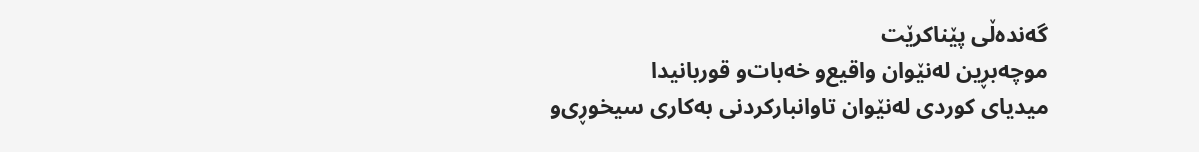گه‌نده‌ڵی‌ پێناكرێت
موچه‌بڕین له‌نێوان واقیع‌و خه‌بات‌و قوربانیدا
میدیای‌ كوردی‌ له‌نێوان تاوانباركردنی‌ به‌كاری‌ سیخوڕی‌‌و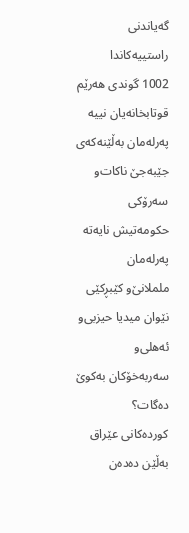گه‌یاندنی‌ راستییه‌كاندا
1002 گوندی‌ هه‌رێم قوتابخانه‌یان نییه‌
په‌رله‌مان به‌ڵێنه‌كه‌ی‌ جێبه‌جێ‌ ناكات‌و سه‌رۆكی‌ حكومه‌تیش نایه‌ته‌ په‌رله‌مان
ململانێ‌و كێبڕكێی نێوان میدیا حیزبی‌و ئه‌هلی‌و سه‌ربه‌خۆكان به‌كوێ ده‌گات؟
كورده‌كانی عێراق به‌ڵێن ده‌ده‌ن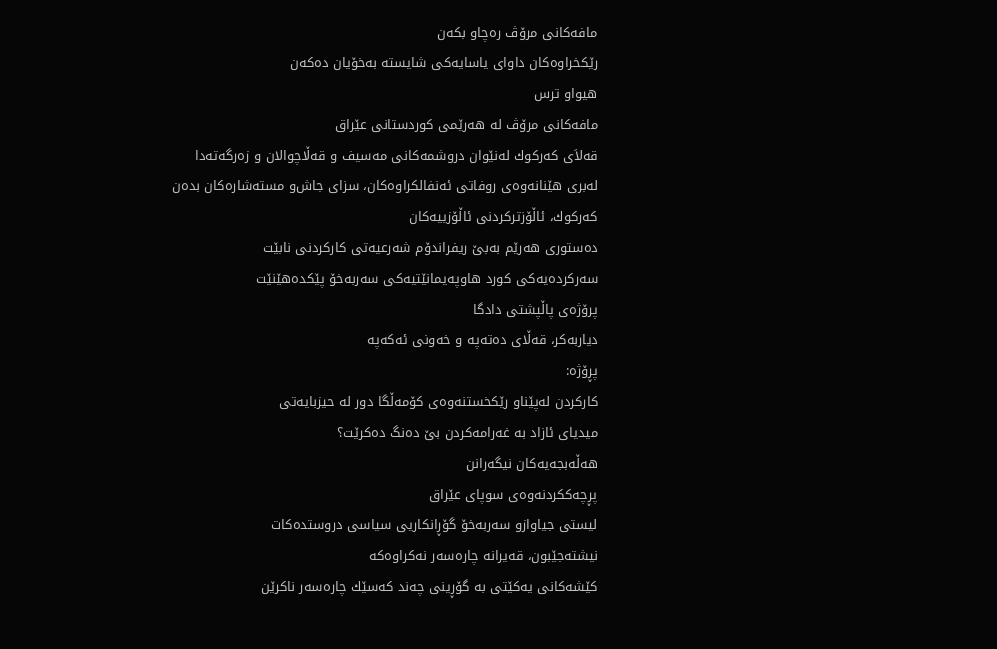مافه‌كانی مرۆڤ ره‌چاو بكه‌ن
رێكخراوه‌كان داوای‌ یاسایه‌كی‌ شایسته‌ به‌خۆیان ده‌كه‌ن
هیواو ترس
مافه‌كانی‌ مرۆڤ له‌ هه‌رێمی‌ كوردستانی‌ عێراق
قه‌لاَی كه‌ركوك له‌نێوان دروشمه‌كانی مه‌سیف و قه‌ڵاچوالان و زه‌رگه‌ته‌دا
له‌بری هێنانه‌وه‌ی روفاتی ئه‌نفالكراوه‌كان، سزای جاش‌و مسته‌شاره‌كان بده‌ن
كه‌ركوك، ئاڵۆزتركردنی ئاڵۆزییه‌كان
ده‌ستوری‌ هه‌رێم به‌بێ‌ ریفراندۆم شه‌رعیه‌تی‌ كاركردنی‌ نابێت
سه‌ركرده‌یه‌كی كورد هاوپه‌یمانێتیه‌کی سه‌ربه‌خۆ پێكده‌هێنێت
پرۆژه‌ی‌ پاڵپشتی‌ دادگا
دیاربه‌كر، قه‌ڵای‌ ده‌ته‌په‌ ‌و خه‌ونی‌ ئه‌كه‌په‌
پڕۆژه‌:
کارکردن له‌پێناو رێکخستنه‌وه‌ی کۆمه‌ڵگا دور له‌ حیزبایه‌تی
میدیای‌ ئازاد به‌ غه‌رامه‌كردن بێ‌ ده‌نگ ده‌كرێت؟
هه‌ڵه‌بجه‌یه‌كان نیگه‌رانن
پڕچه‌ككردنه‌وه‌ی سوپای عێراق
لیستی‌ جیاواز‌و سه‌ربه‌خۆ گۆڕانكاریی‌ سیاسی‌ دروستده‌كات
نیشته‌جێبون، قه‌یرانه‌ چاره‌سه‌ر نه‌كراوه‌كه‌
كێشه‌كانی‌ یه‌كێتی‌ به‌ گۆڕینی‌ چه‌ند كه‌سێك چاره‌سه‌ر ناكرێن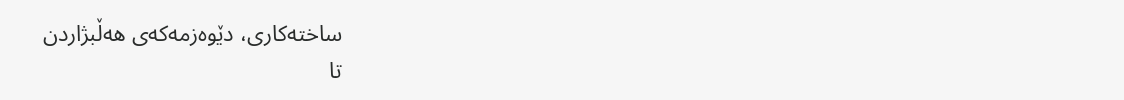ساخته‌كاری‌، دێوه‌زمه‌كه‌ی‌ هه‌ڵبژاردن
تا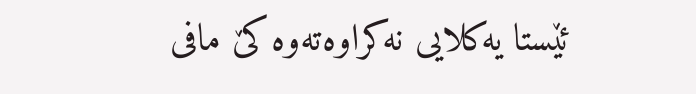ئێستا یه‌كلایی‌ نه‌كراوه‌ته‌وه‌ كێ‌ مافی‌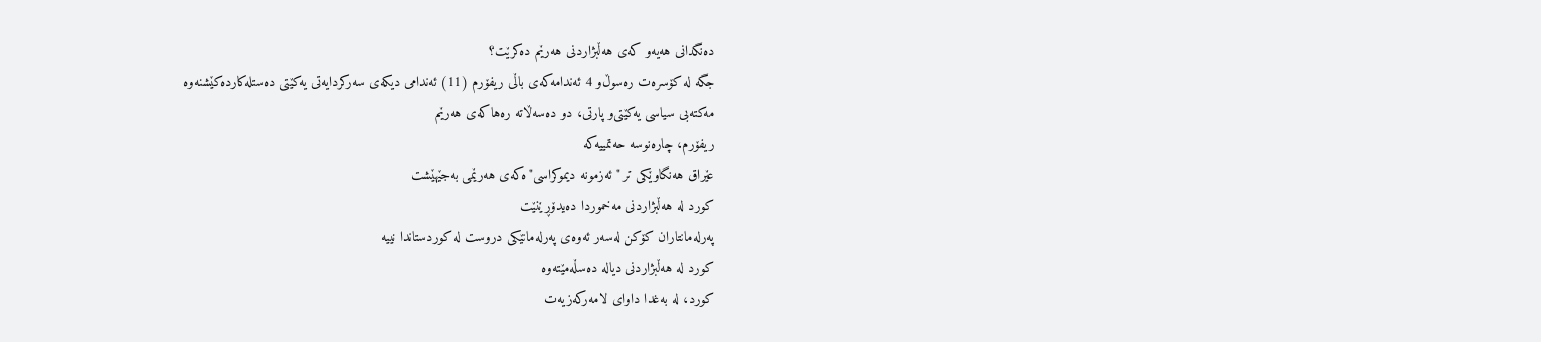ده‌نگدانی‌ هه‌یه‌‌و كه‌ی‌ هه‌ڵبژاردنی‌ هه‌رێم ده‌كرێت؟
جگه‌ له‌ كۆسره‌ت ره‌سوڵ‌و 4 ئه‌ندامه‌كه‌ی‌ باڵی‌ ریفۆرم (11) ئه‌ندامی‌ دیكه‌ی‌ سه‌ركردایه‌تی‌ یه‌كێتی‌ ده‌ستله‌كارده‌كێشنه‌وه‌
مه‌كته‌بی‌ سیاسی‌ یه‌كێتی‌‌و پارتی‌، دو ده‌سه‌ڵاته‌ ره‌هاكه‌ی‌ هه‌رێم
ریفۆرم، چاره‌نوسه‌ حه‌تمییه‌كه‌
عێراق هه‌نگاوێكی‌ تر "ئه‌زمونه‌ دیموكراسی"ه‌كه‌ی‌ هه‌رێمی‌ به‌جێهێشت
كورد له‌ هه‌ڵبژاردنی‌ مه‌خموردا ده‌یدۆڕێنێت
په‌رله‌مانتاران كۆكن له‌سه‌ر ئه‌وه‌ی‌ په‌رله‌مانێكی‌ دروست له‌ كوردستاندا نییه‌
كورد له‌ هه‌ڵبژاردنی‌ دیاله‌ ده‌سڵه‌مێته‌وه‌
كورد، له‌ به‌غدا داوای‌ لامه‌ركه‌زیه‌ت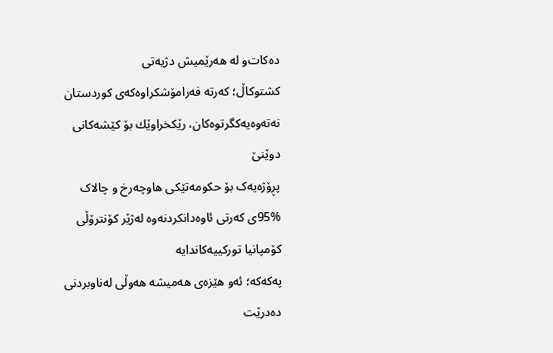ده‌كات‌و له‌ هه‌رێمیش دژیه‌تی‌
كشتوكاڵ‌؛ كه‌رته‌ فه‌رامۆشكراوه‌كه‌ی‌ كوردستان
نه‌ته‌وه‌یه‌كگرتوه‌كان، رێكخراوێك بۆ كێشه‌كانی‌ دوێنێ‌
پڕۆژه‌یه‌ک بۆ حکومه‌تێکی هاوچه‌رخ و چالاک
95%ی‌ كه‌رتی‌ ئاوه‌دانكردنه‌وه‌ له‌ژێر كۆنترۆڵی‌ كۆمپانیا توركییه‌كاندایه‌
په‌كه‌كه‌؛ ئه‌و هێزه‌ی‌ هه‌میشه‌ هه‌وڵی‌ له‌ناوبردنی‌ ده‌درێت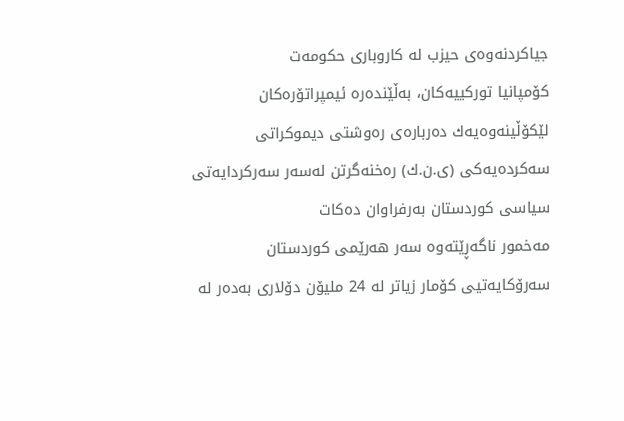جیاكردنه‌وه‌ی‌ حیزب له‌ كاروباری‌ حكومه‌ت
كۆمپانیا توركییه‌كان، به‌ڵێنده‌ره‌ ئیمپراتۆره‌كان
لێکۆڵینه‌وه‌یه‌ك‌ ده‌رباره‌ی ره‌وشتی دیموکراتی
سه‌كرده‌یه‌كی (ی‌.ن.ك) ره‌خنه‌گرتن له‌سه‌ر سه‌ركردایه‌تی‌ سیاسی كوردستان به‌رفراوان ده‌كات
مه‌خمور ناگه‌ڕێته‌وه‌ سه‌ر هه‌رێمی‌ كوردستان
سه‌رۆكایه‌تیی‌ كۆمار زیاتر له‌ 24 ملیۆن دۆلاری‌ به‌ده‌ر له‌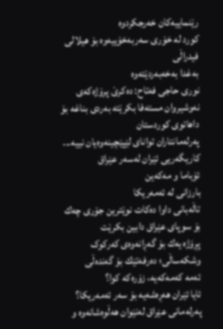رێنماییه‌كان خه‌رجكردوه‌
كورد له‌ خۆری‌ سه‌ربه‌خۆییه‌وه‌ بۆ هیلالی‌ فیدراڵی‌
به‌غدا به‌خه‌به‌ردێته‌وه‌
نوری‌ حاجی‌ فه‌تاح: ده‌كرێ‌ پرۆژه‌كه‌ی‌ نه‌وشیروان مسته‌فا بكرێته‌ به‌ردی‌ بناغه‌ بۆ داهاتوی‌ كوردستان
په‌رله‌مانتاران توانای‌ لێپێچینه‌وه‌یان نییه‌...
كاریگه‌ریی ئێران له‌سه‌ر عێراق
ئۆباما و مه‌كه‌ین
بارزانی‌ له‌ ئه‌مه‌ریكا
تاڵه‌بانی‌ داوا ده‌كات نوێترین جۆری‌ چه‌ك بۆ سوپای‌ عێراق دابین بكرێت
پڕۆژه یه‌ك‌ بۆ گه‌ڕانه‌وه‌ی که‌رکوک
وشكه‌ساڵی‌؛ ده‌رفه‌تێك بۆ گه‌نده‌ڵی‌
ئه‌مه‌ كه‌مه‌كه‌یه‌، زۆره‌كه‌ كوا؟
ئایا ئێران‌ هه‌ڕه‌شه‌یه‌ بۆ سه‌ر ئه‌مه‌ریكا؟
په‌رله‌مانی‌ عێراق له‌نێوان هه‌ڵوه‌شانه‌وه‌ ‌و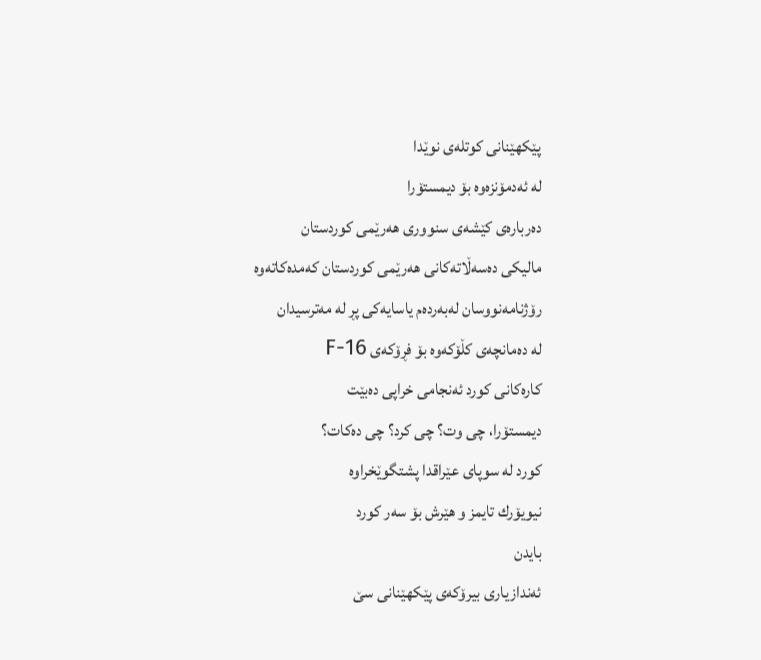پێكهێنانی‌ كوتله‌ی‌ نوێدا
له‌ ئه‌دمۆنزه‌وه‌ بۆ دیمستۆرا
ده‌رباره‌ی‌ كێشه‌ی‌ سنووری‌ هه‌رێمی‌ كوردستان
مالیكی‌ ده‌سه‌ڵاته‌كانی‌ هه‌رێمی‌ كوردستان كه‌مده‌كاته‌وه‌
رۆژنامه‌نووسان له‌به‌رده‌م یاسایه‌كی‌ پڕ له‌ مه‌ترسیدان
له‌ ده‌مانچه‌ی‌ كڵۆكه‌وه‌ بۆ فڕۆكه‌ی‌ F-16
كاره‌كانی‌ كورد ئه‌نجامی‌ خراپی‌ ده‌بێت
دیمستۆرا، چی‌ وت؟ چی كرد؟ چی ده‌كات؟
كورد له‌ سوپای‌ عێراقدا پشتگوێخراوه‌
نیویۆرك تایمز و هێرش بۆ سه‌ر كورد
بایدن
ئه‌ندازیاری بیرۆکه‌ی پێکهێنانی سێ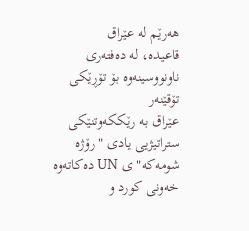هه‌رێم له‌ عێراق
قاعیده‌، له‌ ده‌فته‌ری‌ ناونووسینه‌وه‌ بۆ تۆڕێكی‌ تۆقێنه‌ر
عێراق به‌ رێككه‌وتنێكی‌ ستراتیژیی‌ یادی‌ "رۆژه‌ شومه‌كه‌"ی‌ UN ده‌كاته‌وه‌
خه‌ونی‌ كورد و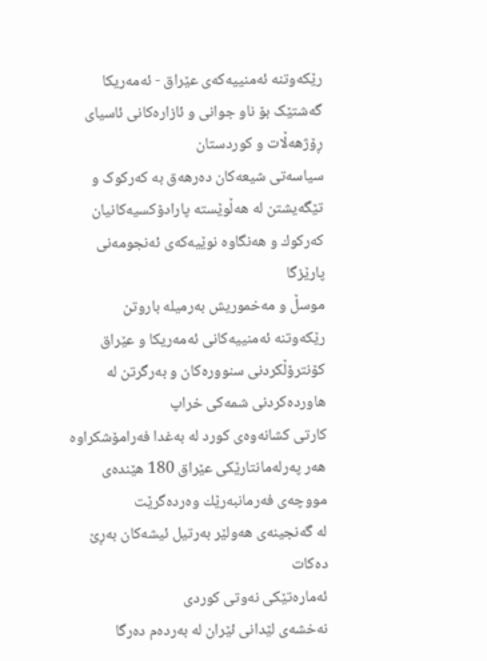رێكه‌وتنه‌ ئه‌منییه‌كه‌ی‌ عێراق - ئه‌مه‌ریكا
گه‌شتێک بۆ‌ ناو جوانی و ئازاره‌کانی ئاسیای ڕۆژهه‌ڵات و کوردستان
سیاسه‌تی شیعه‌کان ده‌رهه‌ق به‌ که‌رکوک و تێگه‌یشتن له‌ هه‌ڵوێسته‌ پارادۆکسیه‌کانیان‌
كه‌ركوك و هه‌نگاوه‌ نوێیه‌كه‌ی ئه‌نجومه‌نی پارێزگا
موسڵ و مه‌خموریش به‌رمیله‌ باروتن
رێكه‌وتنه‌ ئه‌منییه‌كانی‌ ئه‌مه‌ریكا و عێراق
كۆنترۆڵكردنی سنووره‌كان و به‌رگرتن له‌ هاورده‌كردنی شمه‌كی خراپ
كارتی‌ كشانه‌وه‌ی‌ كورد له‌ به‌غدا فه‌رامۆشكراوه‌
هه‌ر په‌رله‌مانتارێكی‌ عێراق 180 هێنده‌ی‌ مووچه‌ی‌ فه‌رمانبه‌رێك وه‌رده‌گرێت
له‌ گه‌نجینه‌ی هه‌ولێر به‌رتیل ئیشه‌كان به‌ڕێ‌ ده‌كات
ئه‌ماره‌تێكی‌ نه‌وتی‌ كوردی‌
نه‌خشه‌ی لێدانی ئێران له‌ به‌رده‌م ده‌رگا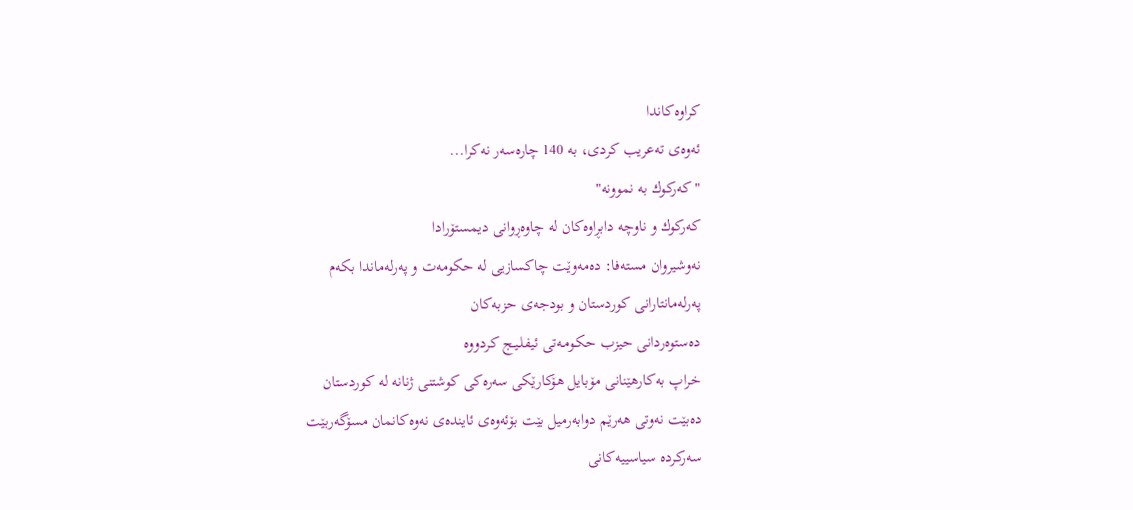كراوه‌كاندا
ئه‌وه‌ی‌ ته‌عریب كردی‌، به‌ 140 چاره‌سه‌ر نه‌كرا...
"كه‌ركوك به‌ نموونه‌"
كه‌ركوك و ناوچه‌ دابڕاوه‌كان له‌ چاوه‌ڕوانی دیمستۆرادا
نه‌وشیروان مسته‌فا: ده‌مه‌وێت چاكسازیی‌ له‌ حكومه‌ت و په‌رله‌ماندا بكه‌م
په‌رله‌مانتارانی كوردستان و بودجه‌ی حزبه‌كان
ده‌ستوه‌ردانی‌ حیزب حكـومـه‌تی‌ ئیفلـیـج كردووه‌
خراپ به‌كارهێنانی‌ مۆبایل هۆكارێكی‌ سه‌ره‌كی كوشتنی‌ ژنانه‌ له‌ كوردستان
ده‌بێت نه‌وتی‌ هه‌رێم دوابه‌رمیل بێت بۆئه‌وه‌ی‌ ئاینده‌ی‌ نه‌وه‌كانمان مسۆگه‌ربێت
سه‌ركرده‌ سیاسییه‌كانی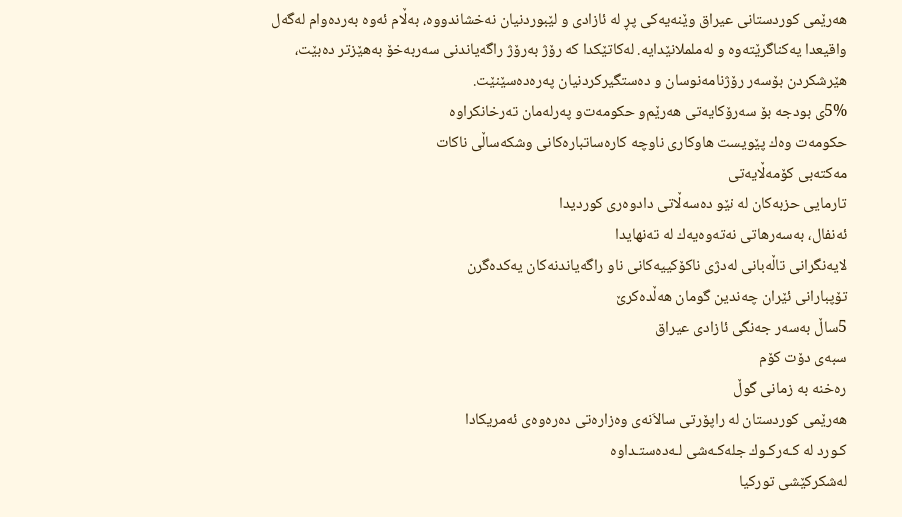هه‌رێمی كوردستانی عیراق وێنه‌یه‌كی پڕ له‌ ئازادی و لێبوردنیان نه‌خشاندووه‌، به‌ڵام ئه‌وه‌ به‌رده‌وام له‌گه‌ل واقیعدا یه‌كناگرێته‌وه‌ و له‌ململانێدایه‌. له‌كاتێكدا كه‌ رۆژ به‌رۆژ راگه‌یاندنی سه‌ربه‌خۆ به‌هێزتر ده‌بێت، هێرشكردن بۆسه‌ر رۆژنامه‌نوسان و ده‌ستگیركردنیان په‌ره‌ده‌سێنێت.
5%ی‌ بودجه‌ بۆ سه‌رۆكایه‌تی‌ هه‌رێم‌و حكومه‌ت‌و په‌رله‌مان ته‌رخانكراوه‌
حكومه‌ت وه‌ك پێویست هاوكاری‌ ناوچه‌ كاره‌ساتباره‌كانی‌ وشكه‌ساڵی‌ ناكات
مه‌كته‌بی‌ كۆمه‌ڵایه‌تی‌
تارمایی‌ حزبه‌كان له‌ نێو ده‌سه‌ڵاتی‌ دادوه‌ری کوردیدا
ئه‌نفال، به‌سه‌رهاتی نه‌ته‌وه‌یه‌ك له‌ ته‌نهایدا
لایه‌نگرانی‌ تاڵه‌بانی‌ له‌دژی‌ ناكۆكییه‌كانی‌ ناو راگه‌یاندنه‌كان یه‌كده‌گرن
تۆپبارانی‌ ئێران چه‌ندین گومان هه‌ڵده‌كرێ‌
5ساڵ به‌سه‌ر جه‌نگی‌ ئازادی‌ عیراق
سبه‌ی دۆت كۆم
ره‌خنه‌ به‌ زمانی‌ گوڵ
هه‌رێمی‌ كوردستان له‌ راپۆرتی‌ سالاَنه‌ی‌ وه‌زاره‌تی‌ ده‌ره‌وه‌ی‌ ئه‌مریكادا
كـورد له‌ كـه‌ركـوك جله‌كـه‌شی‌ لـه‌ده‌ستـداوه‌
له‌شكركێشی توركیا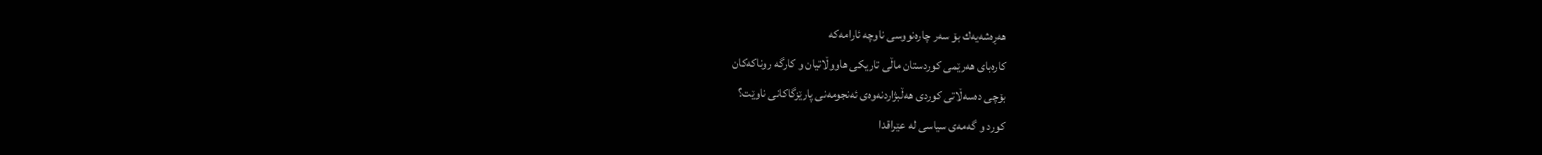هه‌ڕه‌شه‌یه‌ك بۆ سه‌ر چاره‌نووسی ناوچه‌ ئارامه‌كه‌
كاره‌بای هه‌رێمی كوردستان ماڵی تاریكی هاووڵاتیان و كارگه‌ روناكه‌كان
بۆچی‌ ده‌سه‌ڵاتی‌ كوردی‌ هه‌ڵبژاردنه‌وه‌ی‌ ئه‌نجومه‌نی پارێزگاكانی ناوێت؟
كورد و گه‌مه‌ی‌ سیاسی‌ له‌ عێراقدا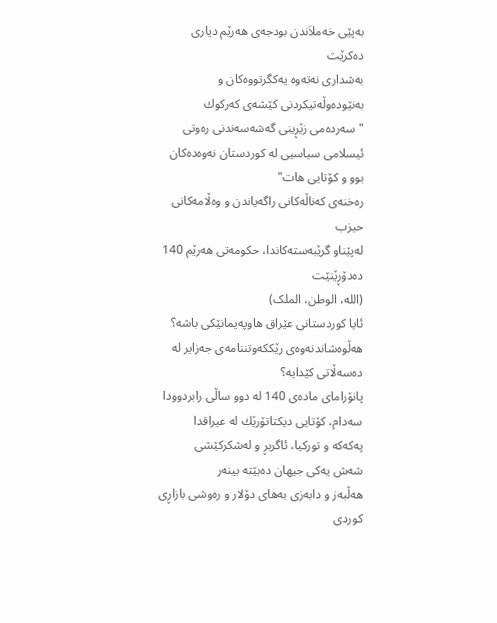به‌پێی‌ خه‌ملاَندن بودجه‌ی‌ هه‌رێم دیاری‌ ده‌كرێت
به‌شداری نه‌ته‌وه‌ یه‌كگرتووه‌كان و به‌نێوده‌وڵه‌تیكردنی كێشه‌ی كه‌ركوك
"سه‌رده‌می‌ زێڕینی‌ گه‌شه‌سه‌ندنی‌ ره‌وتی‌ ئیسلامی‌ سیاسیی‌ له‌ كوردستان نه‌وه‌ده‌كان بوو و كۆتایی‌ هات"
ره‌خنه‌ی كه‌ناڵه‌كانی راگه‌یاندن و وه‌ڵامه‌كانی حیزب
له‌پێناو گرێبه‌سته‌كاندا، حكومه‌تی‌ هه‌رێم 140 ده‌دۆڕێنێت
(الله‌، الوطن، الملک)
ئایا كوردستانی‌ عێراق هاوپه‌یمانێكی‌ باشه‌؟
هه‌ڵوه‌شاندنه‌وه‌ی‌ رێككه‌وتننامه‌ی‌ جه‌زایر له‌ ده‌سه‌ڵاتی‌ كێدایه‌؟
پانۆرامای‌ ماده‌ی‌ 140 له‌ دوو ساڵی‌ رابردوودا
سه‌دام، كۆتایی دیكتاتۆرێك له‌ عیراقدا
په‌كه‌كه‌ و توركیا، ئاگربڕ و له‌شكركێشی‌
شه‌ش یه‌كی‌ جیهان ده‌بێته‌ بینه‌ر
هه‌ڵبه‌ز و دابه‌زی به‌های دۆلار و ره‌وشی بازاڕی كوردی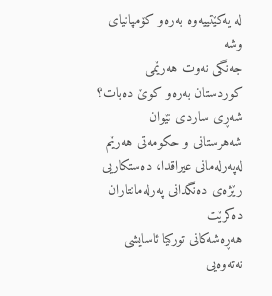له‌ یه‌کێتییه‌وه‌ به‌ره‌و کۆمپانیای وشه‌
جه‌نگی‌ نه‌وت هه‌رێمی‌ كوردستان به‌ره‌و كوێ‌ ده‌بات؟
شه‌ڕی‌ ساردی‌ نێوان شه‌هرستانی‌ ‌و حكومه‌تی‌ هه‌رێم
له‌په‌رله‌مانی‌ عیراقدا، ده‌ستكاریی‌ رێژه‌ی‌ ده‌نگدانی‌ په‌رله‌مانتاران ده‌كرێت
هه‌ڕه‌شه‌كانی توركیا ئاسایشی نه‌ته‌وه‌یی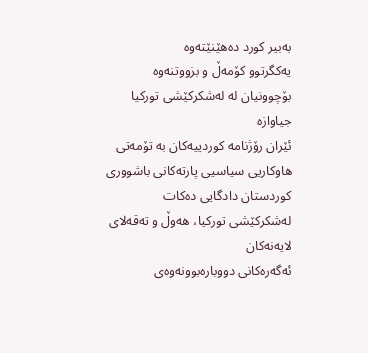به‌بیر كورد ده‌هێنێته‌وه‌
یه‌كگرتوو كۆمه‌ڵ‌ ‌و بزووتنه‌وه‌ بۆچوونیان له‌ له‌شكركێشی‌ توركیا جیاوازه‌
ئێران رۆژنامه‌ كوردییه‌كان به‌ تۆمه‌تی هاوكاریی سیاسیی پارته‌كانی‌ باشووری‌ كوردستان دادگایی ده‌كات
له‌شكركێشی توركیا، هه‌وڵ‌ و ته‌قه‌لای لایه‌نه‌كان
ئه‌گه‌ره‌كانی‌ دووباره‌بوونه‌وه‌ی‌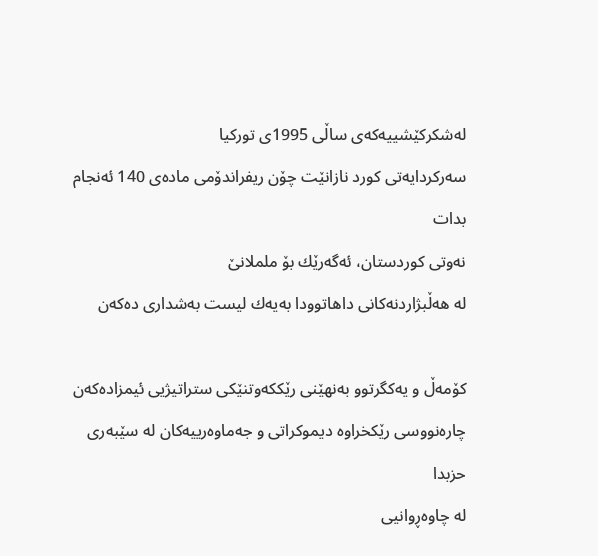له‌شكركێشییه‌كه‌ی‌ ساڵی‌ 1995ی‌ توركیا
سه‌ركردایه‌تی‌ كورد نازانێت چۆن ریفراندۆمی‌ ماده‌ی‌ 140 ئه‌نجام بدات
نه‌وتی‌ كوردستان، ئه‌گه‌رێك بۆ ململانێ‌
له‌ هه‌ڵبژاردنه‌كانی‌ داهاتوودا به‌یه‌ك لیست به‌شداری‌ ده‌كه‌ن

كۆمه‌ڵ ‌‌و یه‌كگرتوو به‌نهێنی‌ رێككه‌وتنێكی‌ ستراتیژیی‌ ئیمزاده‌كه‌ن
چاره‌نووسی‌ رێكخراوه‌ دیموكراتی و جه‌ماوه‌رییه‌كان له‌ سێبه‌ری‌ حزبدا
له‌ چاوه‌ڕوانیی‌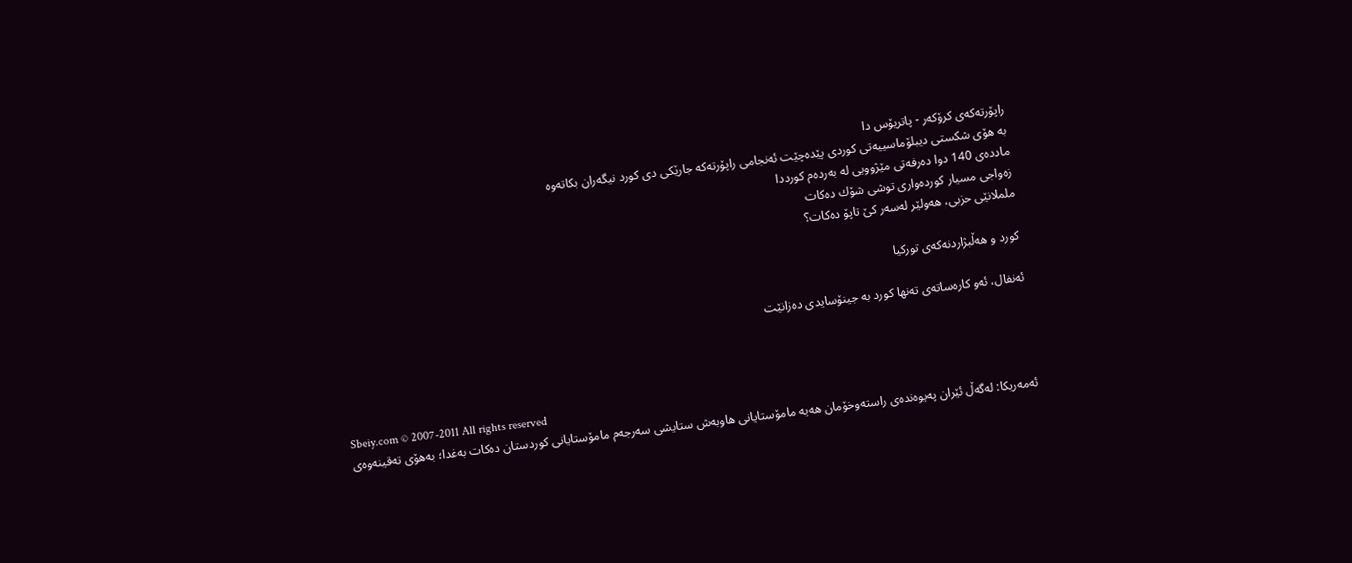راپۆرته‌كه‌ی‌ كرۆكه‌ر - پاتریۆس دا
به‌ هۆی‌ شكستی‌ دیبلۆماسییه‌تی‌ كوردی پێده‌چێت ئه‌نجامی‌ راپۆرته‌كه‌ جارێكی‌ دی‌ كورد نیگه‌ران بكاته‌وه‌
مادده‌ی‌ 140 دوا ده‌رفه‌تی مێژوویی له‌ به‌رده‌م کورددا
زه‌واجی‌ مسیار كورده‌واری‌ توشی‌ شۆك ده‌كات
ململانێی‌ حزبی‌، هه‌ولێر له‌سه‌ر كێ‌ تاپۆ ده‌كات؟

کورد و هه‌ڵبژاردنه‌که‌ی تورکیا

ئه‌نفال، ئه‌و کاره‌ساته‌ی ته‌نها کورد به‌ جینۆسایدی ده‌زانێت



Sbeiy.com © 2007-2011 All rights reserved
ئه‌مه‌ریكا: له‌گه‌ڵ ئێران په‌یوه‌نده‌ی‌ راسته‌وخۆمان هه‌یه‌ مامۆستایانی هاوبه‌ش ستایشی سه‌رجه‌م مامۆستایانی‌ كوردستان ده‌كات به‌غدا؛ به‌هۆی ته‌قینه‌وه‌ی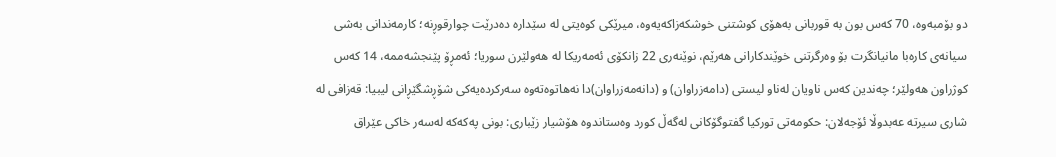دو بۆمبه‌وه، 70 كه‌س بون به‌ قوربانی‌ به‌هۆی‌ كوشتنی‌ خوشكه‌زاكه‌یه‌وه‌، میرێكی كوه‌یتی‌ له‌ سێداره‌ ده‌درێت چوارقوڕنه‌؛ كارمه‌ندانی به‌شی سیانه‌ی كاره‌با مانیانگرت بۆ وه‌رگرتنی خوێندكارانی هه‌رێم، نوێنه‌ری‌ 22 زانكۆی‌ ئه‌مه‌ریكا له‌ هه‌ولێرن سوریا؛ ئه‌مڕۆ پێنجشه‌ممه‌، 14 كه‌س كوژراون هه‌ولێر؛ چه‌ندین كه‌س ناویان له‌ناو ليستى (دامه‌زراوان) و (دانه‌مه‌زراوان)دا نه‌هاتوه‌ته‌وه‌ سه‌ركرده‌یه‌كی شۆڕشگێڕانی‌ لیبیا: قه‌زافی له‌ شاری‌ سیرته‌ عه‌بدوڵا ئۆجه‌لان: حكومه‌تی‌ توركیا گفتوگۆكانی‌ له‌گه‌ڵ كورد وه‌ستاندوه‌ هۆشیار زێباری‌: بونی په‌كه‌كه‌ له‌سه‌ر خاكی عێراق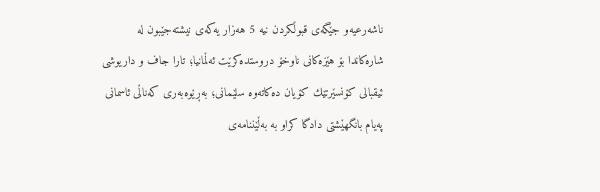ناشه‌رعیه‌و جێگه‌ی‌ قبوڵكردن نیه‌ 5 هه‌زار یه‌كه‌ی‌ نیشته‌جێبون له‌ شاره‌كاندا بۆ هێزه‌كانی ناوخۆ دروستده‌كرێت ئه‌ڵمانیا؛ تارا جاف و داریوشی‌ ئیقبالی‌ كۆنسێرتێك كۆیان ده‌كاته‌وه‌ سلێمانی؛ به‌ڕێوه‌به‌ری كه‌ناڵی ئاسمانی په‌یام بانگهێشتی دادگا کراو به‌ به‌ڵێننامه‌ی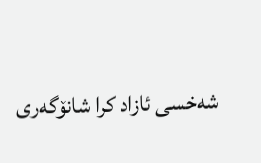شه‌خسی ئازاد کرا شانۆگه‌ری‌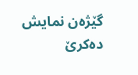گێژه‌ن نمایش ده‌كرێ